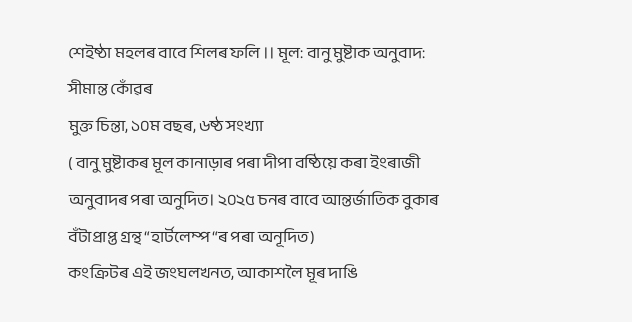শেইষ্ঠা মহলৰ বাবে শিলৰ ফলি ।। মূল: বানু মুষ্টাক অনুবাদ: সীমান্ত কোঁৱৰ
মুক্ত চিন্তা, ১০ম বছৰ, ৬ষ্ঠ সংখ্যা
( বানু মুষ্টাকৰ মূল কানাড়াৰ পৰা দীপা বষ্ঠিয়ে কৰা ইংৰাজী অনুবাদৰ পৰা অনুদিত। ২০২৫ চনৰ বাবে আন্তৰ্জাতিক বুকাৰ বঁটাপ্ৰাপ্ত গ্ৰন্থ “হাৰ্টলেম্প“ৰ পৰা অনূদিত)
কংক্ৰিটৰ এই জংঘলখনত, আকাশলৈ মূৰ দাঙি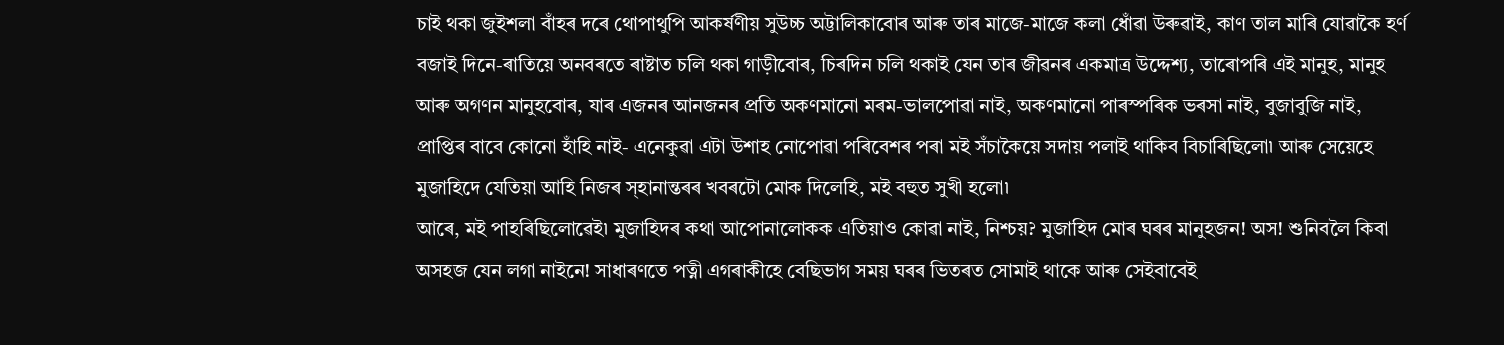চাই থকা জুইশলা বাঁহৰ দৰে থোপাথুপি আকৰ্ষণীয় সুউচ্চ অট্টালিকাবোৰ আৰু তাৰ মাজে-মাজে কলা ধোঁৱা উৰুৱাই, কাণ তাল মাৰি যোৱাকৈ হৰ্ণ বজাই দিনে-ৰাতিয়ে অনবৰতে ৰাষ্টাত চলি থকা গাড়ীবোৰ, চিৰদিন চলি থকাই যেন তাৰ জীৱনৰ একমাত্ৰ উদ্দেশ্য, তাৰোপৰি এই মানুহ, মানুহ আৰু অগণন মানুহবোৰ, যাৰ এজনৰ আনজনৰ প্ৰতি অকণমানো মৰম-ভালপোৱা নাই, অকণমানো পাৰস্পৰিক ভৰসা নাই, বুজাবুজি নাই, প্ৰাপ্তিৰ বাবে কোনো হাঁহি নাই- এনেকুৱা এটা উশাহ নোপোৱা পৰিবেশৰ পৰা মই সঁচাকৈয়ে সদায় পলাই থাকিব বিচাৰিছিলো৷ আৰু সেয়েহে মুজাহিদে যেতিয়া আহি নিজৰ স্হানান্তৰৰ খবৰটো মোক দিলেহি, মই বহুত সুখী হলো৷
আৰে, মই পাহৰিছিলোৱেই৷ মুজাহিদৰ কথা আপোনালোকক এতিয়াও কোৱা নাই, নিশ্চয়? মুজাহিদ মোৰ ঘৰৰ মানুহজন! অস! শুনিবলৈ কিবা অসহজ যেন লগা নাইনে! সাধাৰণতে পত্নী এগৰাকীহে বেছিভাগ সময় ঘৰৰ ভিতৰত সোমাই থাকে আৰু সেইবাবেই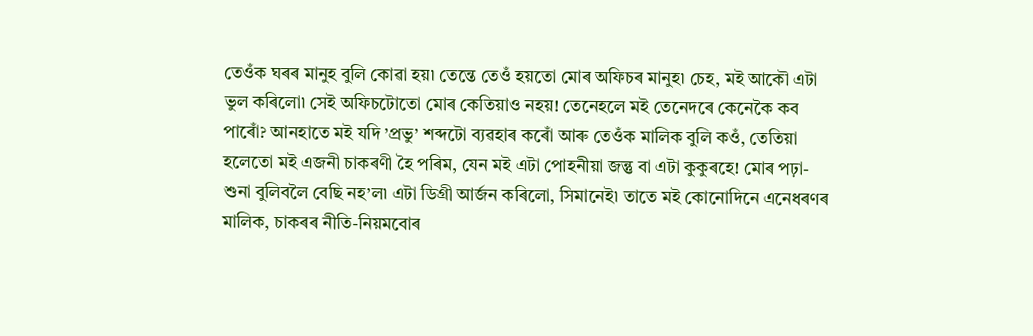তেওঁক ঘৰৰ মানুহ বুলি কোৱা হয়৷ তেন্তে তেওঁ হয়তো মোৰ অফিচৰ মানুহ৷ চেহ, মই আকৌ এটা ভুল কৰিলো৷ সেই অফিচটোতো মোৰ কেতিয়াও নহয়! তেনেহলে মই তেনেদৰে কেনেকৈ কব পাৰোঁ? আনহাতে মই যদি ’প্ৰভু’ শব্দটো ব্যৱহাৰ কৰোঁ আৰু তেওঁক মালিক বুলি কওঁ, তেতিয়া হলেতো মই এজনী চাকৰণী হৈ পৰিম, যেন মই এটা পোহনীয়া জন্তু বা এটা কুকুৰহে! মোৰ পঢ়া-শুনা বুলিবলৈ বেছি নহ’ল৷ এটা ডিগ্ৰী আৰ্জন কৰিলো, সিমানেই৷ তাতে মই কোনোদিনে এনেধৰণৰ মালিক, চাকৰৰ নীতি-নিয়মবোৰ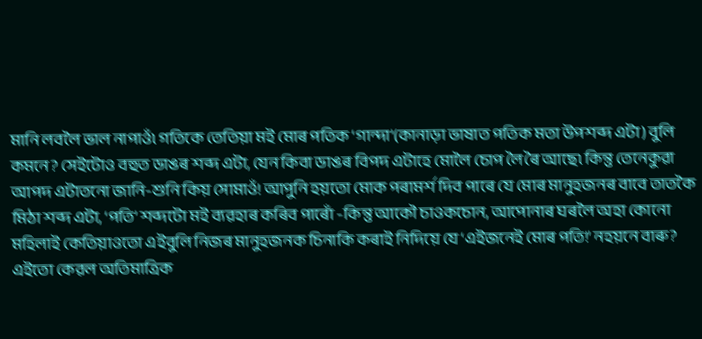মানি লবলৈ ভাল নাপাওঁ৷ গতিকে তেতিয়া মই মোৰ পতিক ‘গান্দা’(কানাড়া ভাষাত পতিক মতা উপশব্দ এটা) বুলি কমনে? সেইটোও বহুত ডাঙৰ শব্দ এটা, যেন কিবা ডাঙৰ বিপদ এটাহে মোলৈ চোপ লৈ ৰৈ আছে৷ কিন্তু তেনেকুৱা আপদ এটাতনো জানি-শুনি কিয় সোমাওঁ! আপুনি হয়তো মোক পৰামৰ্শ দিব পাৰে যে মোৰ মানুহজনৰ বাবে তাতকৈ মিঠা শব্দ এটা, ‘পতি’ শব্দটো মই ব্যৱহাৰ কৰিব পাৰোঁ -কিন্তু আকৌ চাওকচোন, আপোনাৰ ঘৰলৈ অহা কোনো মহিলাই কেতিয়াওতো এইবুলি নিজৰ মানুহজনক চিনাকি কৰাই নিদিয়ে যে ‘এইজনেই মোৰ পতি!’ নহয়নে বাৰু? এইতো কেৱল অতিমাত্ৰিক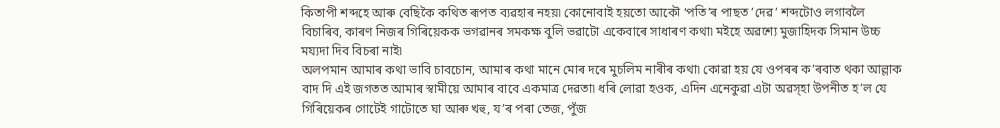কিতাপী শব্দহে আৰু বেছিকৈ কথিত ৰূপত ব্যৱহাৰ নহয়৷ কোনোবাই হয়তো আকৌ ‘পতি’ৰ পাছত ’দেৱ’ শব্দটোও লগাবলৈ বিচাৰিব, কাৰণ নিজৰ গিৰিয়েকক ভগৱানৰ সমকক্ষ বুলি ভৱাটো একেবাৰে সাধাৰণ কথা৷ মইহে অৱশ্যে মুজাহিদক সিমান উচ্চ ময্যদা দিব বিচৰা নাই৷
অলপমান আমাৰ কথা ভাবি চাবচোন, আমাৰ কথা মানে মোৰ দৰে মুচলিম নাৰীৰ কথা৷ কোৱা হয় যে ওপৰৰ ক’ৰবাত থকা আল্লাক বাদ দি এই জগতত আমাৰ স্বামীয়ে আমাৰ বাবে একমাত্ৰ দেৱতা৷ ধৰি লোৱা হওক, এদিন এনেকুৱা এটা অৱস্হা উপনীত হ’ল যে গিৰিয়েকৰ গোটেই গাটোতে ঘা আৰু খহু, য’ৰ পৰা তেজ, পুঁজ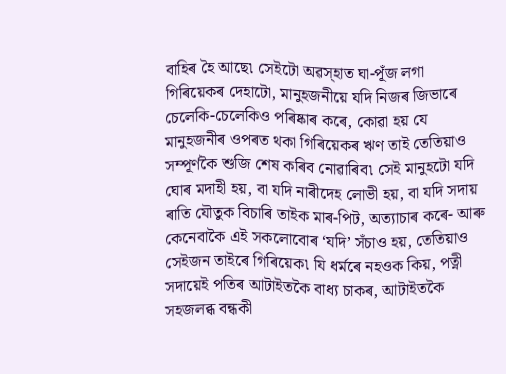বাহিৰ হৈ আছে৷ সেইটো অৱস্হাত ঘা-পূঁজ লগা গিৰিয়েকৰ দেহাটো, মানুহজনীয়ে যদি নিজৰ জিভাৰে চেলেকি-চেলেকিও পৰিষ্কাৰ কৰে, কোৱা হয় যে মানুহজনীৰ ওপৰত থকা গিৰিয়েকৰ ঋণ তাই তেতিয়াও সম্পূৰ্ণকৈ শুজি শেষ কৰিব নোৱাৰিব৷ সেই মানুহটো যদি ঘোৰ মদাহী হয়, বা যদি নাৰীদেহ লোভী হয়, বা যদি সদায় ৰাতি যৌতুক বিচাৰি তাইক মাৰ-পিট, অত্যাচাৰ কৰে- আৰু কেনেবাকৈ এই সকলোবোৰ ‘যদি’ সঁচাও হয়, তেতিয়াও সেইজন তাইৰে গিৰিয়েক৷ যি ধৰ্মৰে নহওক কিয়, পত্নী সদায়েই পতিৰ আটাইতকৈ বাধ্য চাকৰ, আটাইতকৈ সহজলব্ধ বন্ধকী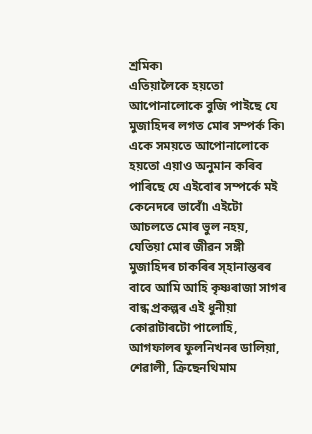শ্ৰমিক৷
এতিয়ালৈকে হয়তো আপোনালোকে বুজি পাইছে যে মুজাহিদৰ লগত মোৰ সম্পৰ্ক কি৷ একে সময়তে আপোনালোকে হয়তো এয়াও অনুমান কৰিব পাৰিছে যে এইবোৰ সম্পৰ্কে মই কেনেদৰে ভাবোঁ৷ এইটো আচলতে মোৰ ভুল নহয়, যেতিয়া মোৰ জীৱন সঙ্গী মুজাহিদৰ চাকৰিৰ স্হানান্তৰৰ বাবে আমি আহি কৃষ্ণৰাজা সাগৰ বান্ধ প্ৰকল্পৰ এই ধুনীয়া কোৱাটাৰটো পালোহি, আগফালৰ ফুলনিখনৰ ডালিয়া, শেৱালী, ক্ৰিছেনথিমাম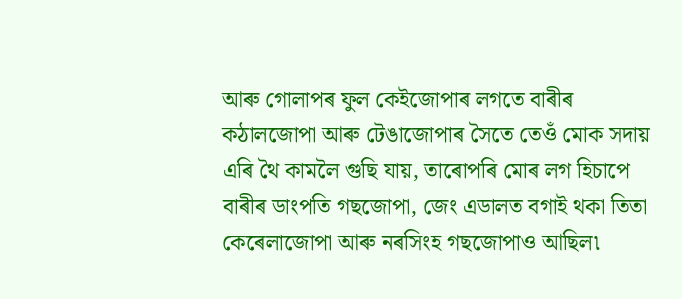আৰু গোলাপৰ ফুল কেইজোপাৰ লগতে বাৰীৰ কঠালজোপা আৰু টেঙাজোপাৰ সৈতে তেওঁ মোক সদায় এৰি থৈ কামলৈ গুছি যায়, তাৰোপৰি মোৰ লগ হিচাপে বাৰীৰ ডাংপতি গছজোপা, জেং এডালত বগাই থকা তিতা কেৰেলাজোপা আৰু নৰসিংহ গছজোপাও আছিল৷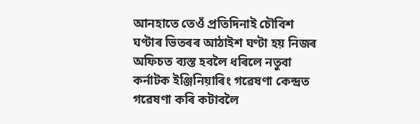আনহাতে তেওঁ প্ৰতিদিনাই চৌবিশ ঘণ্টাৰ ভিতৰৰ আঠাইশ ঘণ্টা হয় নিজৰ অফিচত ব্যস্ত হবলৈ ধৰিলে নতুবা কৰ্নাটক ইঞ্জিনিয়াৰিং গৱেষণা কেন্দ্ৰত গৱেষণা কৰি কটাবলৈ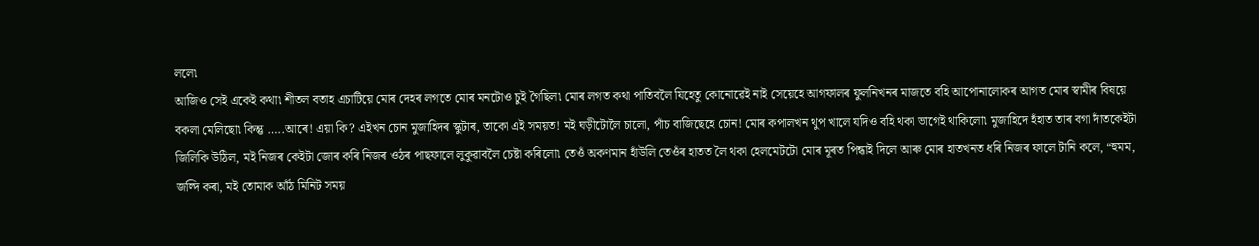ললে৷
আজিও সেই একেই কথা৷ শীতল বতাহ এচাটিয়ে মোৰ দেহৰ লগতে মোৰ মনটোও চুই গৈছিল৷ মোৰ লগত কথা পাতিবলৈ যিহেতু কোনোৱেই নাই সেয়েহে আগফালৰ ফুলনিখনৰ মাজতে বহি আপোনালোকৰ আগত মোৰ স্বামীৰ বিষয়ে বকলা মেলিছো৷ কিন্তু …..আৰে! এয়া কি? এইখন চোন মুজাহিদৰ স্কুটাৰ, তাকো এই সময়ত! মই ঘড়ীটোলৈ চালো, পাঁচ বাজিছেহে চোন! মোৰ কপালখন থুপ খালে যদিও বহি থকা ভাগেই থাকিলো৷ মুজাহিদে হঁহাত তাৰ বগা দাঁতকেইটা জিলিকি উঠিল, মই নিজৰ কেইটা জোৰ কৰি নিজৰ ওঠৰ পাছফালে লুকুৱাবলৈ চেষ্টা কৰিলো৷ তেওঁ অকণমান হাঁউলি তেওঁৰ হাতত লৈ থকা হেলমেটটো মোৰ মূৰত পিন্ধাই দিলে আৰু মোৰ হাতখনত ধৰি নিজৰ ফালে টানি কলে, “হুমম, জল্দি কৰা, মই তোমাক আঁঠ মিনিট সময়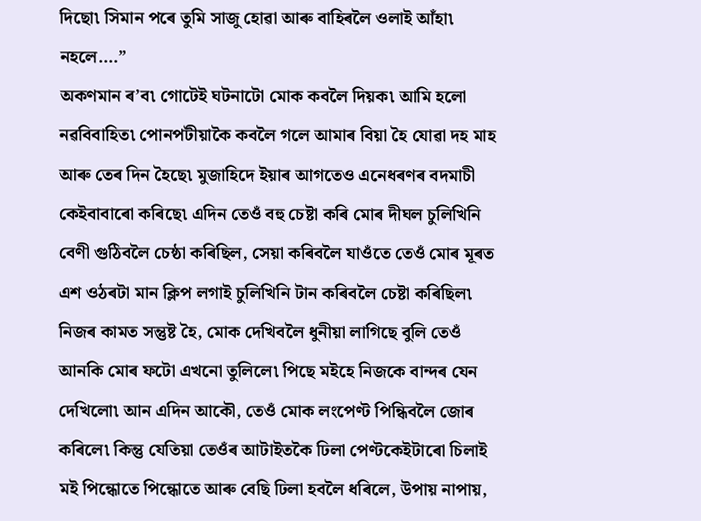দিছো৷ সিমান পৰে তুমি সাজু হোৱা আৰু বাহিৰলৈ ওলাই আঁহা৷ নহলে….”
অকণমান ৰ’ব৷ গোটেই ঘটনাটো মোক কবলৈ দিয়ক৷ আমি হলো নৱবিবাহিত৷ পোনপটীয়াকৈ কবলৈ গলে আমাৰ বিয়া হৈ যোৱা দহ মাহ আৰু তেৰ দিন হৈছে৷ মুজাহিদে ইয়াৰ আগতেও এনেধৰণৰ বদমাচী কেইবাবাৰো কৰিছে৷ এদিন তেওঁ বহু চেষ্টা কৰি মোৰ দীঘল চুলিখিনি বেণী গুঠিবলৈ চেষ্ঠা কৰিছিল, সেয়া কৰিবলৈ যাওঁতে তেওঁ মোৰ মূৰত এশ ওঠৰটা মান ক্লিপ লগাই চুলিখিনি টান কৰিবলৈ চেষ্টা কৰিছিল৷ নিজৰ কামত সন্তুষ্ট হৈ, মোক দেখিবলৈ ধুনীয়া লাগিছে বুলি তেওঁ আনকি মোৰ ফটো এখনো তুলিলে৷ পিছে মইহে নিজকে বান্দৰ যেন দেখিলো৷ আন এদিন আকৌ, তেওঁ মোক লংপেণ্ট পিন্ধিবলৈ জোৰ কৰিলে৷ কিন্তু যেতিয়া তেওঁৰ আটাইতকৈ ঢিলা পেণ্টকেইটাৰো চিলাই মই পিন্ধোতে পিন্ধোতে আৰু বেছি ঢিলা হবলৈ ধৰিলে, উপায় নাপায়,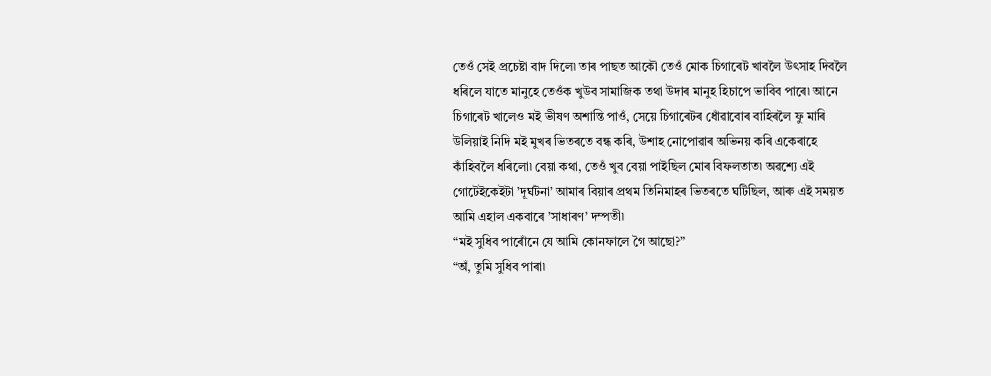তেওঁ সেই প্ৰচেষ্টা বাদ দিলে৷ তাৰ পাছত আকৌ তেওঁ মোক চিগাৰেট খাবলৈ উৎসাহ দিবলৈ ধৰিলে যাতে মানুহে তেওঁক খুউব সামাজিক তথা উদাৰ মানুহ হিচাপে ভাবিব পাৰে৷ আনে চিগাৰেট খালেও মই ভীষণ অশান্তি পাওঁ, সেয়ে চিগাৰেটৰ ধোঁৱাবোৰ বাহিৰলৈ ফু মাৰি উলিয়াই নিদি মই মুখৰ ভিতৰতে বন্ধ কৰি, উশাহ নোপোৱাৰ অভিনয় কৰি একেৰাহে কাঁহিবলৈ ধৰিলো৷ বেয়া কথা, তেওঁ খুব বেয়া পাইছিল মোৰ বিফলতাত৷ অৱশ্যে এই গোটেইকেইটা ’দূৰ্ঘটনা’ আমাৰ বিয়াৰ প্ৰথম তিনিমাহৰ ভিতৰতে ঘটিছিল, আৰু এই সময়ত আমি এহাল একবাৰে ’সাধাৰণ’ দম্পতী৷
“মই সুধিব পাৰোঁনে যে আমি কোনফালে গৈ আছো?”
“অঁ, তুমি সুধিব পাৰা৷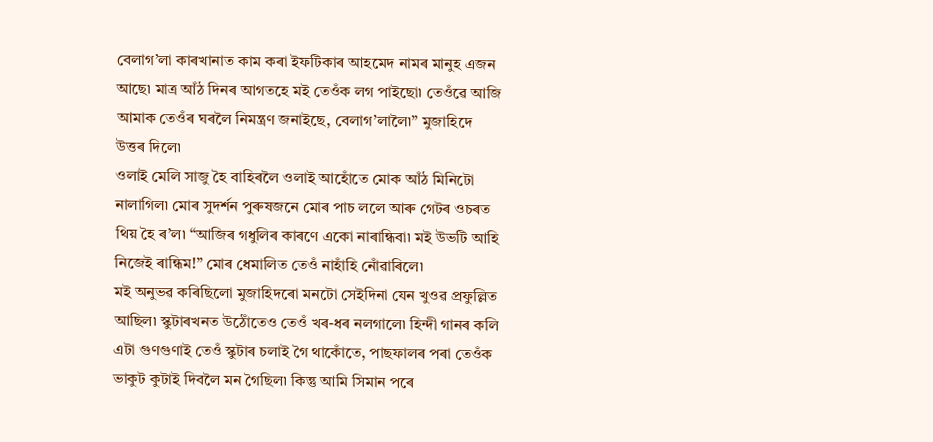বেলাগ’লা কাৰখানাত কাম কৰা ইফটিকাৰ আহমেদ নামৰ মানুহ এজন আছে৷ মাত্ৰ আঁঠ দিনৰ আগতহে মই তেওঁক লগ পাইছো৷ তেওঁৱে আজি আমাক তেওঁৰ ঘৰলৈ নিমন্ত্ৰণ জনাইছে, বেলাগ’লালৈ৷” মুজাহিদে উত্তৰ দিলে৷
ওলাই মেলি সাজু হৈ বাহিৰলৈ ওলাই আহোঁতে মোক আঁঠ মিনিটো নালাগিল৷ মোৰ সুদৰ্শন পুৰুষজনে মোৰ পাচ ললে আৰু গেটৰ ওচৰত থিয় হৈ ৰ’ল৷ “আজিৰ গধুলিৰ কাৰণে একো নাৰান্ধিবা৷ মই উভটি আহি নিজেই ৰান্ধিম!” মোৰ ধেমালিত তেওঁ নাহাঁহি নোঁৱাৰিলে৷
মই অনুভৱ কৰিছিলো মুজাহিদৰো মনটো সেইদিনা যেন খুওৱ প্ৰফুল্লিত আছিল৷ স্কুটাৰখনত উঠোঁতেও তেওঁ খৰ-ধৰ নলগালে৷ হিন্দী গানৰ কলি এটা গুণগুণাই তেওঁ স্কুটাৰ চলাই গৈ থাকোঁতে, পাছফালৰ পৰা তেওঁক ভাকুট কুটাই দিবলৈ মন গৈছিল৷ কিন্তু আমি সিমান পৰে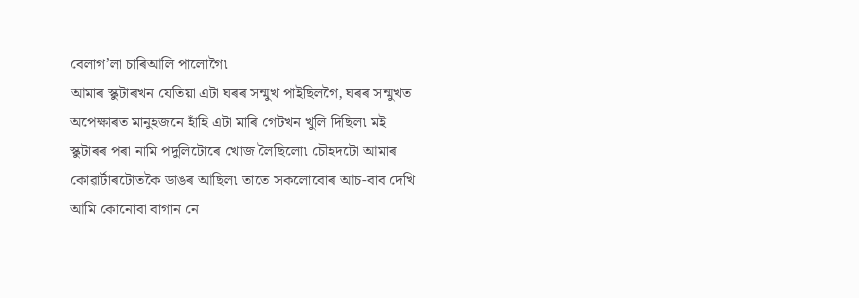বেলাগ’লা চাৰিআলি পালোগৈ৷
আমাৰ স্কুটাৰখন যেতিয়া এটা ঘৰৰ সন্মুখ পাইছিলগৈ, ঘৰৰ সন্মুখত অপেক্ষাৰত মানুহজনে হাঁহি এটা মাৰি গেটখন খুলি দিছিল৷ মই স্কুটাৰৰ পৰা নামি পদুলিটোৰে খোজ লৈছিলো৷ চৌহদটো আমাৰ কোৱাৰ্টাৰটোতকৈ ডাঙৰ আছিল৷ তাতে সকলোবোৰ আচ-বাব দেখি আমি কোনোবা বাগান নে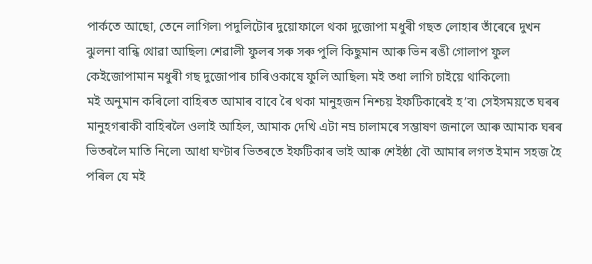পাৰ্কতে আছো, তেনে লাগিল৷ পদুলিটোৰ দুয়োফালে থকা দুজোপা মধুৰী গছত লোহাৰ তাঁৰেৰে দুখন ঝুলনা বান্ধি থোৱা আছিল৷ শেৱালী ফুলৰ সৰু সৰু পুলি কিছুমান আৰু ভিন ৰঙী গোলাপ ফুল কেইজোপামান মধুৰী গছ দুজোপাৰ চাৰিওকাষে ফুলি আছিল৷ মই তধা লাগি চাইয়ে থাকিলো৷
মই অনুমান কৰিলো বাহিৰত আমাৰ বাবে ৰৈ থকা মানুহজন নিশ্চয় ইফটিকাৰেই হ’ব৷ সেইসময়তে ঘৰৰ মানুহগৰাকী বাহিৰলৈ ওলাই আহিল, আমাক দেখি এটা নম্ৰ চালামৰে সম্ভাষণ জনালে আৰু আমাক ঘৰৰ ভিতৰলৈ মাতি নিলে৷ আধা ঘণ্টাৰ ভিতৰতে ইফটিকাৰ ভাই আৰু শেইষ্ঠা বৌ আমাৰ লগত ইমান সহজ হৈ পৰিল যে মই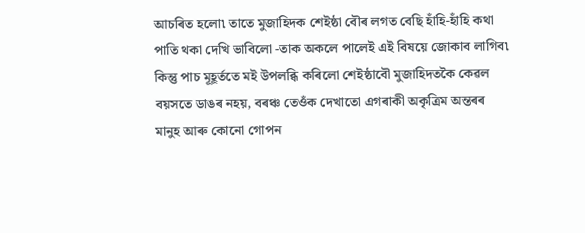আচৰিত হলো৷ তাতে মুজাহিদক শেইষ্ঠা বৌৰ লগত বেছি হাঁহি-হাঁহি কথা পাতি থকা দেখি ভাবিলো -তাক অকলে পালেই এই বিষয়ে জোকাব লাগিব৷ কিন্তু পাচ মূহূৰ্ততে মই উপলব্ধি কৰিলো শেইষ্ঠাবৌ মুজাহিদতকৈ কেৱল বয়সতে ডাঙৰ নহয়, বৰঞ্চ তেওঁক দেখাতো এগৰাকী অকৃত্ৰিম অন্তৰৰ মানুহ আৰু কোনো গোপন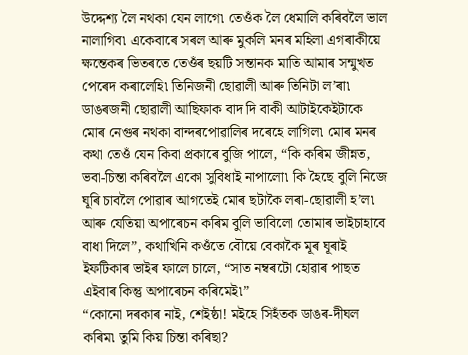উদ্দেশ্য লৈ নথকা যেন লাগে৷ তেওঁক লৈ ধেমালি কৰিবলৈ ভাল নালাগিব৷ একেবাৰে সৰল আৰু মুকলি মনৰ মহিলা এগৰাকীয়ে ক্ষন্তেকৰ ভিতৰতে তেওঁৰ ছয়টি সন্তানক মাতি আমাৰ সন্মুখত পেৰেদ কৰালেহি৷ তিনিজনী ছোৱালী আৰু তিনিটা ল’ৰা৷ ডাঙৰজনী ছোৱালী আছিফাক বাদ দি বাকী আটাইকেইটাকে মোৰ নেগুৰ নথকা বান্দৰপোৱালিৰ দৰেহে লাগিল৷ মোৰ মনৰ কথা তেওঁ যেন কিবা প্ৰকাৰে বুজি পালে, “কি কৰিম জীন্নত, ভবা-চিন্তা কৰিবলৈ একো সুবিধাই নাপালো৷ কি হৈছে বুলি নিজে ঘূৰি চাবলৈ পোৱাৰ আগতেই মোৰ ছটাকৈ লৰা-ছোৱালী হ’ল৷ আৰু যেতিয়া অপাৰেচন কৰিম বুলি ভাবিলো তোমাৰ ভাইচাহাবে বাধা দিলে”, কথাখিনি কওঁতে বৌয়ে বেকাকৈ মূৰ ঘূৰাই ইফটিকাৰ ভাইৰ ফালে চালে, “সাত নম্বৰটো হোৱাৰ পাছত এইবাৰ কিন্তু অপাৰেচন কৰিমেই৷”
“কোনো দৰকাৰ নাই, শেইষ্ঠা! মইহে সিহঁতক ডাঙৰ-দীঘল কৰিম৷ তুমি কিয় চিন্তা কৰিছা?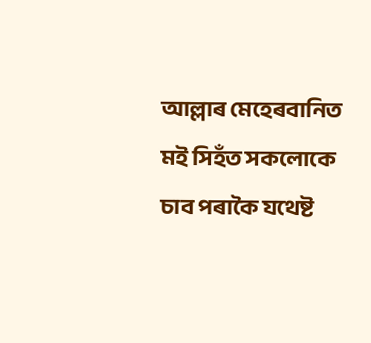আল্লাৰ মেহেৰবানিত মই সিহঁত সকলোকে চাব পৰাকৈ যথেষ্ট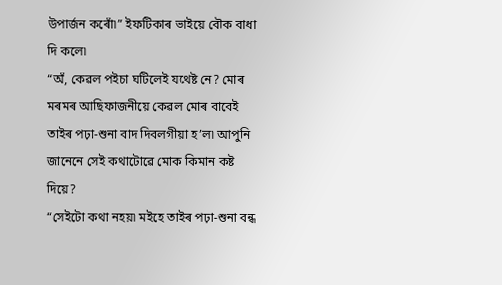উপাৰ্জন কৰোঁ৷” ইফটিকাৰ ভাইয়ে বৌক বাধা দি কলে৷
“অঁ, কেৱল পইচা ঘটিলেই যথেষ্ট নে? মোৰ মৰমৰ আছিফাজনীয়ে কেৱল মোৰ বাবেই তাইৰ পঢ়া-শুনা বাদ দিবলগীয়া হ’ল৷ আপুনি জানেনে সেই কথাটোৱে মোক কিমান কষ্ট দিয়ে?
“সেইটো কথা নহয়৷ মইহে তাইৰ পঢ়া-শুনা বন্ধ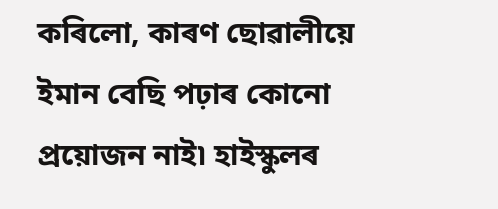কৰিলো, কাৰণ ছোৱালীয়ে ইমান বেছি পঢ়াৰ কোনো প্ৰয়োজন নাই৷ হাইস্কুলৰ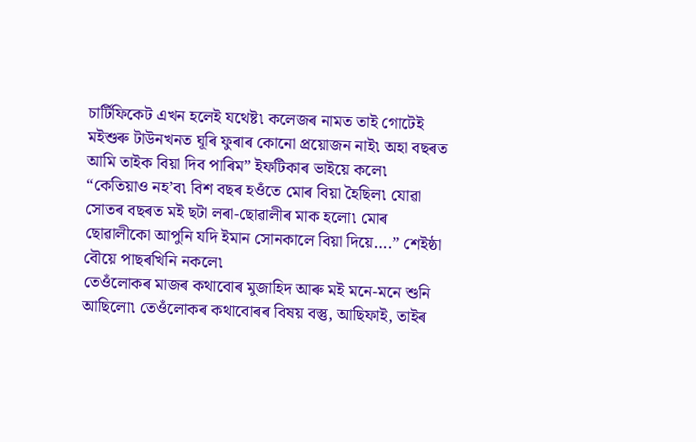চাৰ্টিফিকেট এখন হলেই যথেষ্ট৷ কলেজৰ নামত তাই গোটেই মইশুৰু টাউনখনত ঘূৰি ফুৰাৰ কোনো প্ৰয়োজন নাই৷ অহা বছৰত আমি তাইক বিয়া দিব পাৰিম” ইফটিকাৰ ভাইয়ে কলে৷
“কেতিয়াও নহ’ব৷ বিশ বছৰ হওঁতে মোৰ বিয়া হৈছিল৷ যোৱা সোতৰ বছৰত মই ছটা লৰা-ছোৱালীৰ মাক হলো৷ মোৰ ছোৱালীকো আপুনি যদি ইমান সোনকালে বিয়া দিয়ে….” শেইষ্ঠা বৌয়ে পাছৰখিনি নকলে৷
তেওঁলোকৰ মাজৰ কথাবোৰ মুজাহিদ আৰু মই মনে-মনে শুনি আছিলো৷ তেওঁলোকৰ কথাবোৰৰ বিষয় বস্তু, আছিফাই, তাইৰ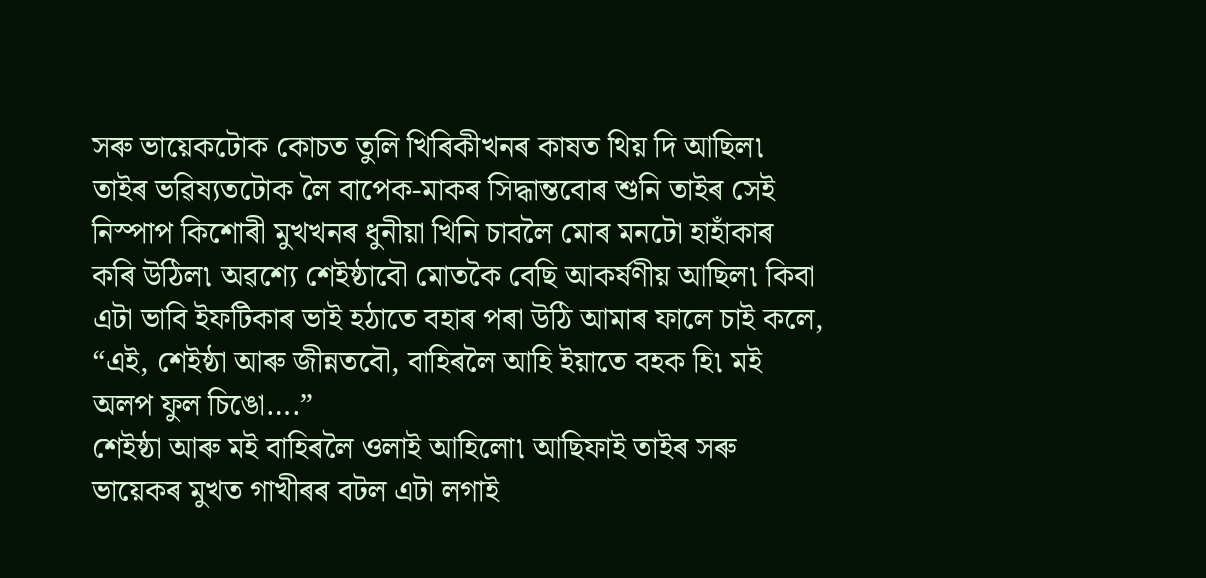সৰু ভায়েকটোক কোচত তুলি খিৰিকীখনৰ কাষত থিয় দি আছিল৷ তাইৰ ভৱিষ্যতটোক লৈ বাপেক-মাকৰ সিদ্ধান্তবোৰ শুনি তাইৰ সেই নিস্পাপ কিশোৰী মুখখনৰ ধুনীয়া খিনি চাবলৈ মোৰ মনটো হাহাঁকাৰ কৰি উঠিল৷ অৱশ্যে শেইষ্ঠাবৌ মোতকৈ বেছি আকৰ্ষণীয় আছিল৷ কিবা এটা ভাবি ইফটিকাৰ ভাই হঠাতে বহাৰ পৰা উঠি আমাৰ ফালে চাই কলে, “এই, শেইষ্ঠা আৰু জীন্নতবৌ, বাহিৰলৈ আহি ইয়াতে বহক হি৷ মই অলপ ফুল চিঙো….”
শেইষ্ঠা আৰু মই বাহিৰলৈ ওলাই আহিলো৷ আছিফাই তাইৰ সৰু ভায়েকৰ মুখত গাখীৰৰ বটল এটা লগাই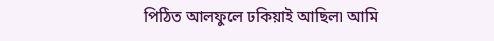পিঠিত আলফুলে ঢকিয়াই আছিল৷ আমি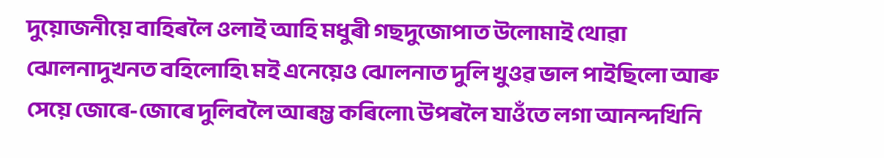দুয়োজনীয়ে বাহিৰলৈ ওলাই আহি মধুৰী গছদুজোপাত উলোমাই থোৱা ঝোলনাদুখনত বহিলোহি৷ মই এনেয়েও ঝোলনাত দুলি খুওৱ ভাল পাইছিলো আৰু সেয়ে জোৰে-জোৰে দুলিবলৈ আৰম্ভ কৰিলো৷ উপৰলৈ যাওঁতে লগা আনন্দখিনি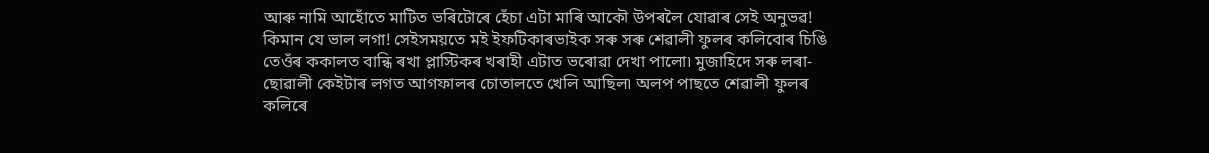আৰু নামি আহোঁতে মাটিত ভৰিটোৰে হেঁচা এটা মাৰি আকৌ উপৰলৈ যোৱাৰ সেই অনুভৱ! কিমান যে ভাল লগা! সেইসময়তে মই ইফটিকাৰভাইক সৰু সৰু শেৱালী ফুলৰ কলিবোৰ চিঙি তেওঁৰ ককালত বান্ধি ৰখা প্লাস্টিকৰ খৰাহী এটাত ভৰোৱা দেখা পালো৷ মুজাহিদে সৰু লৰা-ছোৱালী কেইটাৰ লগত আগফালৰ চোতালতে খেলি আছিল৷ অলপ পাছতে শেৱালী ফুলৰ কলিৰে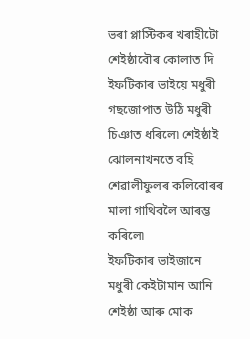ভৰা প্লাস্টিকৰ খৰাহীটো শেইষ্ঠাবৌৰ কোলাত দি ইফটিকাৰ ভাইয়ে মধুৰী গছজোপাত উঠি মধুৰী চিঞাত ধৰিলে৷ শেইষ্ঠাই ঝোলনাখনতে বহি শেৱালীফুলৰ কলিবোৰৰ মালা গাথিবলৈ আৰম্ভ কৰিলে৷
ইফটিকাৰ ভাইজানে মধুৰী কেইটামান আনি শেইষ্ঠা আৰু মোক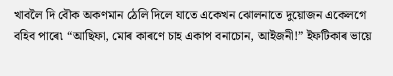খাবলৈ দি বৌক অকণমান ঠেলি দিলে যাতে একেখন ঝোলনাতে দুয়োজন একেলগে বহিব পাৰে৷ “আছিফা, মোৰ কাৰণে চাহ একাপ বনাচোন, আইজনী!” ইফটিকাৰ ভায়ে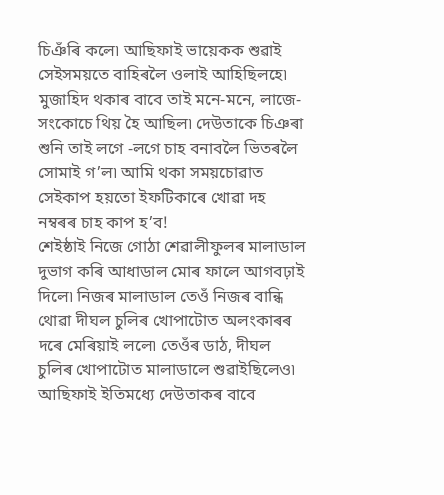চিঞঁৰি কলে৷ আছিফাই ভায়েকক শুৱাই সেইসময়তে বাহিৰলৈ ওলাই আহিছিলহে৷ মুজাহিদ থকাৰ বাবে তাই মনে-মনে, লাজে- সংকোচে থিয় হৈ আছিল৷ দেউতাকে চিঞৰা শুনি তাই লগে -লগে চাহ বনাবলৈ ভিতৰলৈ সোমাই গ’ল৷ আমি থকা সময়চোৱাত সেইকাপ হয়তো ইফটিকাৰে খোৱা দহ নম্বৰৰ চাহ কাপ হ’ব!
শেইষ্ঠাই নিজে গোঠা শেৱালীফুলৰ মালাডাল দুভাগ কৰি আধাডাল মোৰ ফালে আগবঢ়াই দিলে৷ নিজৰ মালাডাল তেওঁ নিজৰ বান্ধি থোৱা দীঘল চুলিৰ খোপাটোত অলংকাৰৰ দৰে মেৰিয়াই ললে৷ তেওঁৰ ডাঠ, দীঘল চুলিৰ খোপাটোত মালাডালে শুৱাইছিলেও৷ আছিফাই ইতিমধ্যে দেউতাকৰ বাবে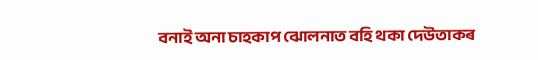বনাই অনা চাহকাপ ঝোলনাত বহি থকা দেউতাকৰ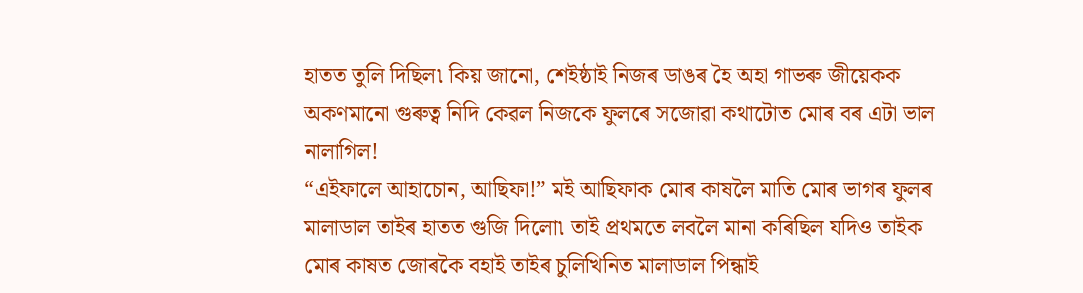হাতত তুলি দিছিল৷ কিয় জানো, শেইষ্ঠাই নিজৰ ডাঙৰ হৈ অহা গাভৰু জীয়েকক অকণমানো গুৰুত্ব নিদি কেৱল নিজকে ফুলৰে সজোৱা কথাটোত মোৰ বৰ এটা ভাল নালাগিল!
“এইফালে আহাচোন, আছিফা!” মই আছিফাক মোৰ কাষলৈ মাতি মোৰ ভাগৰ ফুলৰ মালাডাল তাইৰ হাতত গুজি দিলো৷ তাই প্ৰথমতে লবলৈ মানা কৰিছিল যদিও তাইক মোৰ কাষত জোৰকৈ বহাই তাইৰ চুলিখিনিত মালাডাল পিন্ধাই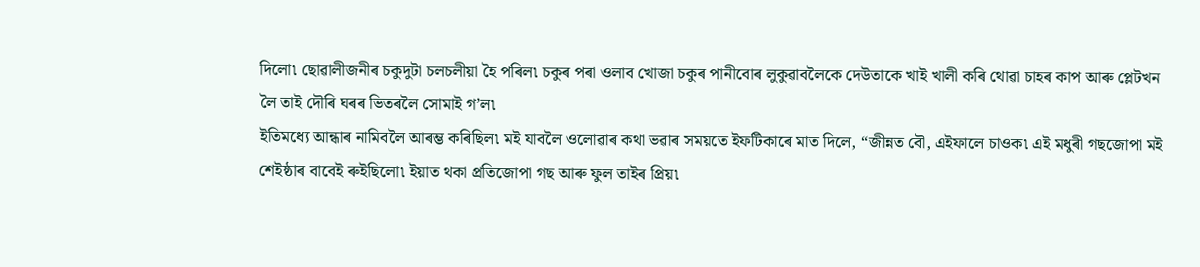দিলো৷ ছোৱালীজনীৰ চকুদুটা চলচলীয়া হৈ পৰিল৷ চকুৰ পৰা ওলাব খোজা চকুৰ পানীবোৰ লুকুৱাবলৈকে দেউতাকে খাই খালী কৰি থোৱা চাহৰ কাপ আৰু প্লেটখন লৈ তাই দৌৰি ঘৰৰ ভিতৰলৈ সোমাই গ’ল৷
ইতিমধ্যে আন্ধাৰ নামিবলৈ আৰম্ভ কৰিছিল৷ মই যাবলৈ ওলোৱাৰ কথা ভৱাৰ সময়তে ইফটিকাৰে মাত দিলে, “জীন্নত বৌ, এইফালে চাওক৷ এই মধুৰী গছজোপা মই শেইষ্ঠাৰ বাবেই ৰুইছিলো৷ ইয়াত থকা প্ৰতিজোপা গছ আৰু ফুল তাইৰ প্ৰিয়৷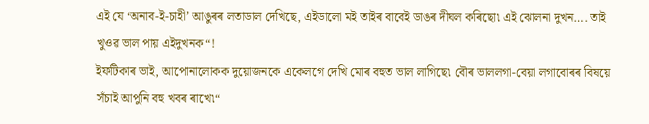এই যে ‘অনাব-ই-চাহী’ আঙুৰৰ লতাডাল দেখিছে, এইডালো মই তাইৰ বাবেই ডাঙৰ দীঘল কৰিছো৷ এই ঝোলনা দুখন…. তাই খুওৱ ভাল পায় এইদুখনক“!
ইফটিকাৰ ভাই, আপোনালোকক দুয়োজনকে একেলগে দেখি মোৰ বহুত ভাল লাগিছে৷ বৌৰ ভাললগা-বেয়া লগাবোৰৰ বিষয়ে সঁচাই আপুনি বহু খবৰ ৰাখে৷“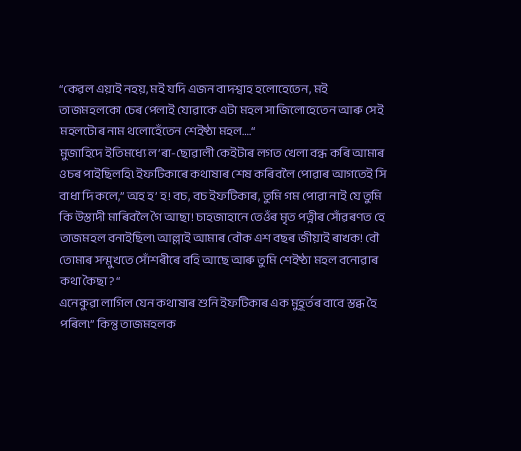“কেৱল এয়াই নহয়, মই যদি এজন বাদশ্বাহ হলোহেতেন, মই তাজমহলকো চেৰ পেলাই যোৱাকে এটা মহল সাজিলোহেতেন আৰু সেই মহলটোৰ নাম থলোহেঁতেন শেইষ্ঠা মহল….“
মুজাহিদে ইতিমধ্যে ল’ৰা-ছোৱালী কেইটাৰ লগত খেলা বন্ধ কৰি আমাৰ ওচৰ পাইছিলহি৷ ইফটিকাৰে কথাষাৰ শেষ কৰিবলৈ পোৱাৰ আগতেই সি বাধা দি কলে,” অহ হ’ হ! বচ, বচ ইফটিকাৰ, তুমি গম পোৱা নাই যে তুমি কি উস্তাদী মাৰিবলৈ গৈ আছা! চাহজাহানে তেওঁৰ মৃত পত্নীৰ সোঁৱৰণত হে তাজমহল বনাইছিল৷ আল্লাই আমাৰ বৌক এশ বছৰ জীয়াই ৰাখক! বৌ তোমাৰ সন্মুখতে সোঁশৰীৰে বহি আছে আৰু তুমি শেইষ্ঠা মহল বনোৱাৰ কথা কৈছা? “
এনেকুৱা লাগিল যেন কথাষাৰ শুনি ইফটিকাৰ এক মুহূৰ্তৰ বাবে স্তব্ধ হৈ পৰিল৷” কিন্তু তাজমহলক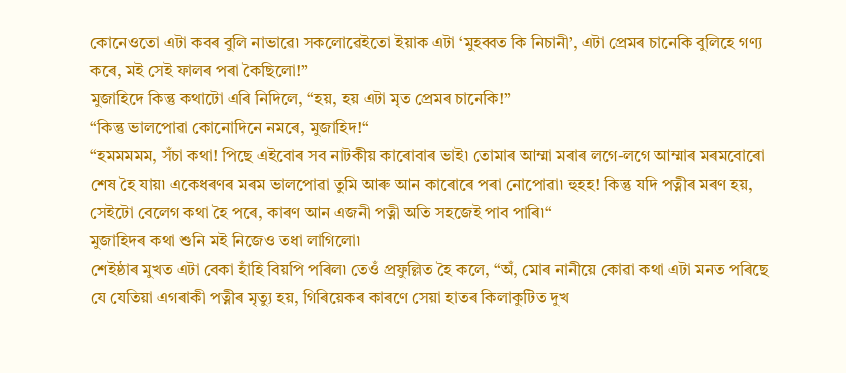কোনেওতো এটা কবৰ বুলি নাভাৱে৷ সকলোৱেইতো ইয়াক এটা ‘মুহব্বত কি নিচানী’, এটা প্ৰেমৰ চানেকি বুলিহে গণ্য কৰে, মই সেই ফালৰ পৰা কৈছিলো!”
মুজাহিদে কিন্তু কথাটো এৰি নিদিলে, “হয়, হয় এটা মৃত প্ৰেমৰ চানেকি!”
“কিন্তু ভালপোৱা কোনোদিনে নমৰে, মুজাহিদ!“
“হমমমমম, সঁচা কথা! পিছে এইবোৰ সব নাটকীয় কাৰোবাৰ ভাই৷ তোমাৰ আম্মা মৰাৰ লগে-লগে আম্মাৰ মৰমবোৰো শেষ হৈ যায়৷ একেধৰণৰ মৰম ভালপোৱা তুমি আৰু আন কাৰোৰে পৰা নোপোৱা৷ হুহহ! কিন্তু যদি পত্নীৰ মৰণ হয়, সেইটো বেলেগ কথা হৈ পৰে, কাৰণ আন এজনী পত্নী অতি সহজেই পাব পাৰি৷“
মুজাহিদৰ কথা শুনি মই নিজেও তধা লাগিলো৷
শেইষ্ঠাৰ মুখত এটা বেকা হাঁহি বিয়পি পৰিল৷ তেওঁ প্ৰফুল্লিত হৈ কলে, “অঁ, মোৰ নানীয়ে কোৱা কথা এটা মনত পৰিছে যে যেতিয়া এগৰাকী পত্নীৰ মৃত্যু হয়, গিৰিয়েকৰ কাৰণে সেয়া হাতৰ কিলাকুটিত দুখ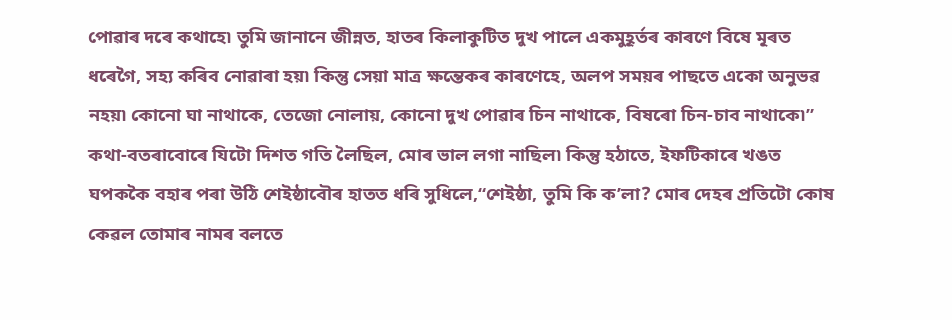পোৱাৰ দৰে কথাহে৷ তুমি জানানে জীন্নত, হাতৰ কিলাকুটিত দুখ পালে একমুহূৰ্তৰ কাৰণে বিষে মূৰত ধৰেগৈ, সহ্য কৰিব নোৱাৰা হয়৷ কিন্তু সেয়া মাত্ৰ ক্ষন্তেকৰ কাৰণেহে, অলপ সময়ৰ পাছতে একো অনুভৱ নহয়৷ কোনো ঘা নাথাকে, তেজো নোলায়, কোনো দুখ পোৱাৰ চিন নাথাকে, বিষৰো চিন-চাব নাথাকে৷”
কথা-বতৰাবোৰে যিটো দিশত গতি লৈছিল, মোৰ ভাল লগা নাছিল৷ কিন্তু হঠাতে, ইফটিকাৰে খঙত ঘপককৈ বহাৰ পৰা উঠি শেইষ্ঠাবৌৰ হাতত ধৰি সুধিলে,“শেইষ্ঠা, তুমি কি ক’লা? মোৰ দেহৰ প্ৰতিটো কোষ কেৱল তোমাৰ নামৰ বলতে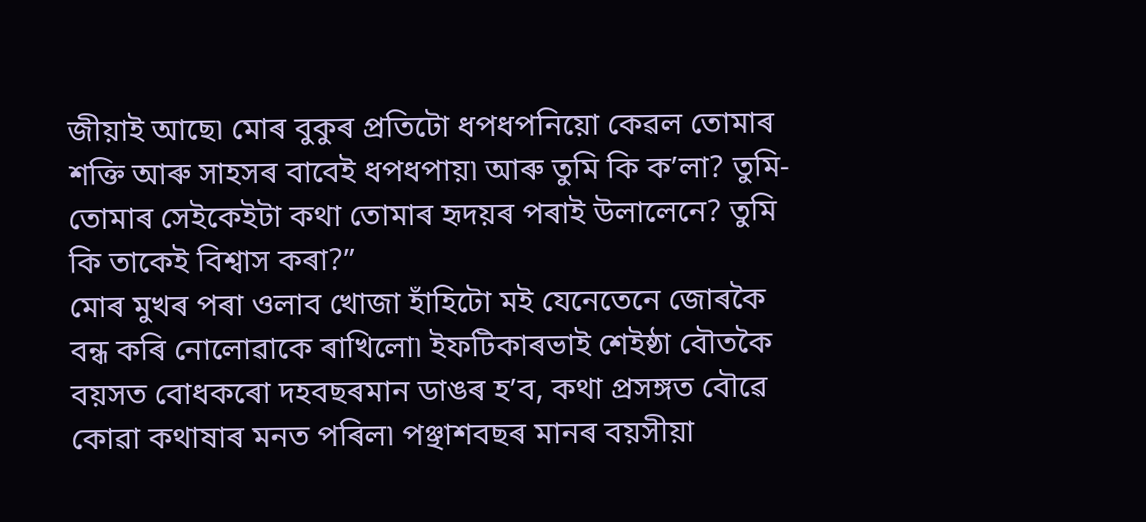জীয়াই আছে৷ মোৰ বুকুৰ প্ৰতিটো ধপধপনিয়ো কেৱল তোমাৰ শক্তি আৰু সাহসৰ বাবেই ধপধপায়৷ আৰু তুমি কি ক’লা? তুমি- তোমাৰ সেইকেইটা কথা তোমাৰ হৃদয়ৰ পৰাই উলালেনে? তুমি কি তাকেই বিশ্বাস কৰা?”
মোৰ মুখৰ পৰা ওলাব খোজা হাঁহিটো মই যেনেতেনে জোৰকৈ বন্ধ কৰি নোলোৱাকে ৰাখিলো৷ ইফটিকাৰভাই শেইষ্ঠা বৌতকৈ বয়সত বোধকৰো দহবছৰমান ডাঙৰ হ’ব, কথা প্ৰসঙ্গত বৌৱে কোৱা কথাষাৰ মনত পৰিল৷ পঞ্ছাশবছৰ মানৰ বয়সীয়া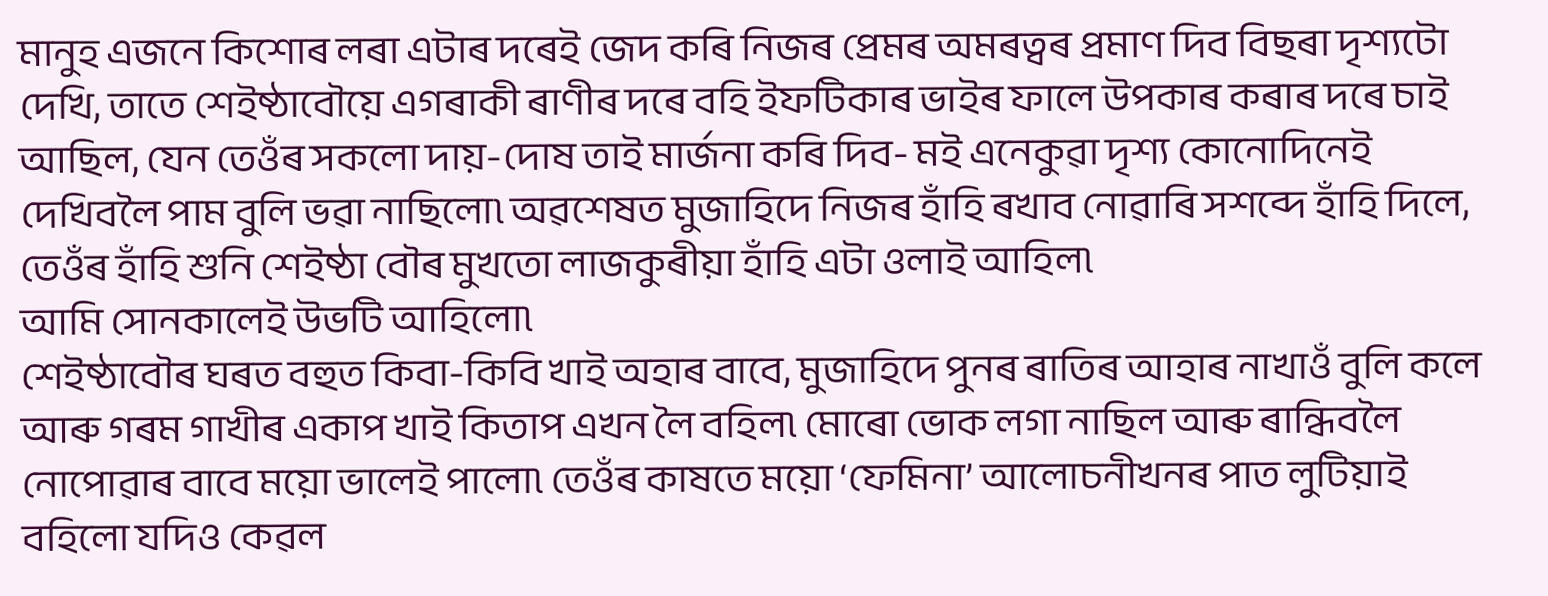মানুহ এজনে কিশোৰ লৰা এটাৰ দৰেই জেদ কৰি নিজৰ প্ৰেমৰ অমৰত্বৰ প্ৰমাণ দিব বিছৰা দৃশ্যটো দেখি, তাতে শেইষ্ঠাবৌয়ে এগৰাকী ৰাণীৰ দৰে বহি ইফটিকাৰ ভাইৰ ফালে উপকাৰ কৰাৰ দৰে চাই আছিল, যেন তেওঁৰ সকলো দায়-দোষ তাই মাৰ্জনা কৰি দিব- মই এনেকুৱা দৃশ্য কোনোদিনেই দেখিবলৈ পাম বুলি ভৱা নাছিলো৷ অৱশেষত মুজাহিদে নিজৰ হাঁহি ৰখাব নোৱাৰি সশব্দে হাঁহি দিলে, তেওঁৰ হাঁহি শুনি শেইষ্ঠা বৌৰ মুখতো লাজকুৰীয়া হাঁহি এটা ওলাই আহিল৷
আমি সোনকালেই উভটি আহিলো৷
শেইষ্ঠাবৌৰ ঘৰত বহুত কিবা-কিবি খাই অহাৰ বাবে, মুজাহিদে পুনৰ ৰাতিৰ আহাৰ নাখাওঁ বুলি কলে আৰু গৰম গাখীৰ একাপ খাই কিতাপ এখন লৈ বহিল৷ মোৰো ভোক লগা নাছিল আৰু ৰান্ধিবলৈ নোপোৱাৰ বাবে ময়ো ভালেই পালো৷ তেওঁৰ কাষতে ময়ো ‘ফেমিনা’ আলোচনীখনৰ পাত লুটিয়াই বহিলো যদিও কেৱল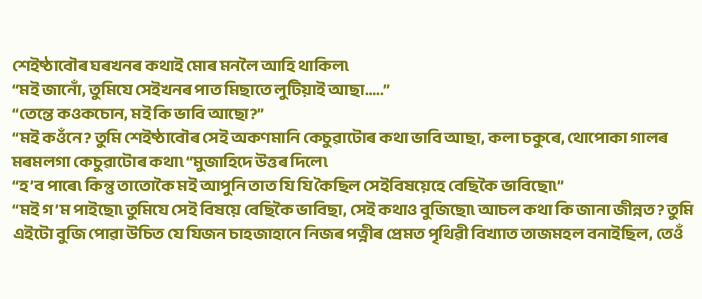শেইষ্ঠাবৌৰ ঘৰখনৰ কথাই মোৰ মনলৈ আহি থাকিল৷
“মই জানোঁ, তুমিযে সেইখনৰ পাত মিছাতে লুটিয়াই আছা…..”
“তেন্তে কওকচোন, মই কি ভাবি আছো?”
“মই কওঁনে? তুমি শেইষ্ঠাবৌৰ সেই অকণমানি কেচুৱাটোৰ কথা ভাবি আছা, কলা চকুৰে, থোপোকা গালৰ মৰমলগা কেচুৱাটোৰ কথা৷ “মুজাহিদে উত্তৰ দিলে৷
“হ’ব পাৰে৷ কিন্তু তাতোকৈ মই আপুনি তাত যি যি কৈছিল সেইবিষয়েহে বেছিকৈ ভাবিছো৷”
“মই গ’ম পাইছো৷ তুমিযে সেই বিষয়ে বেছিকৈ ভাবিছা, সেই কথাও বুজিছো৷ আচল কথা কি জানা জীন্নত? তুমি এইটো বুজি পোৱা উচিত যে যিজন চাহজাহানে নিজৰ পত্নীৰ প্ৰেমত পৃথিৱী বিখ্যাত তাজমহল বনাইছিল, তেওঁ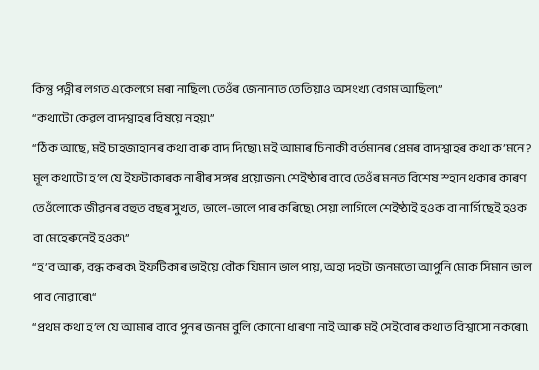কিন্তু পত্নীৰ লগত একেলগে মৰা নাছিল৷ তেওঁৰ জেনানাত তেতিয়াও অসংখ্য বেগম আছিল৷”
“কথাটো কেৱল বাদশ্বাহৰ বিষয়ে নহয়৷”
“ঠিক আছে, মই চাহজাহানৰ কথা বাৰু বাদ দিছো৷ মই আমাৰ চিনাকী বৰ্তমানৰ প্ৰেমৰ বাদশ্বাহৰ কথা ক’মনে? মূল কথাটো হ’ল যে ইফটাকাৰক নাৰীৰ সঙ্গৰ প্ৰয়োজন৷ শেইষ্ঠাৰ বাবে তেওঁৰ মনত বিশেষ স্হান থকাৰ কাৰণ তেওঁলোকে জীৱনৰ বহুত বছৰ সুখত, ভালে-ভালে পাৰ কৰিছে৷ সেয়া লাগিলে শেইষ্ঠাই হওক বা নাৰ্গিছেই হওক বা মেহেৰুনেই হওক৷”
“হ’ব আৰু, বন্ধ কৰক৷ ইফটিকাৰ ভাইয়ে বৌক যিমান ভাল পায়, অহা দহটা জনমতো আপুনি মোক সিমান ভাল পাব নোৱাৰে৷“
“প্ৰথম কথা হ’ল যে আমাৰ বাবে পুনৰ জনম বুলি কোনো ধাৰণা নাই আৰু মই সেইবোৰ কথাত বিশ্বাসো নকৰো৷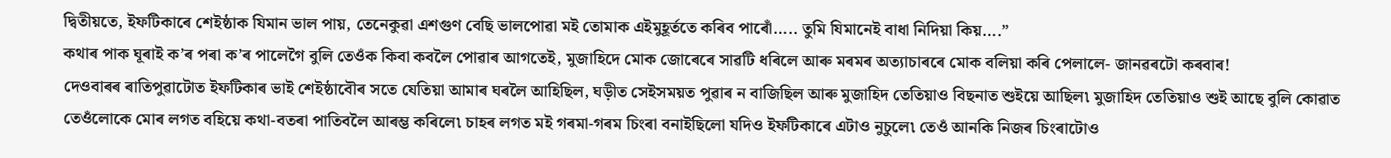দ্বিতীয়তে, ইফটিকাৰে শেইষ্ঠাক যিমান ভাল পায়, তেনেকুৱা এশগুণ বেছি ভালপোৱা মই তোমাক এইমুহূৰ্ততে কৰিব পাৰোঁ….. তুমি যিমানেই বাধা নিদিয়া কিয়….”
কথাৰ পাক ঘূৰাই ক’ৰ পৰা ক’ৰ পালেগৈ বুলি তেওঁক কিবা কবলৈ পোৱাৰ আগতেই, মুজাহিদে মোক জোৰেৰে সাৱটি ধৰিলে আৰু মৰমৰ অত্যাচাৰৰে মোক বলিয়া কৰি পেলালে- জানৱৰটো কৰবাৰ!
দেওবাৰৰ ৰাতিপুৱাটোত ইফটিকাৰ ভাই শেইষ্ঠাবৌৰ সতে যেতিয়া আমাৰ ঘৰলৈ আহিছিল, ঘড়ীত সেইসময়ত পুৱাৰ ন বাজিছিল আৰু মুজাহিদ তেতিয়াও বিছনাত শুইয়ে আছিল৷ মুজাহিদ তেতিয়াও শুই আছে বুলি কোৱাত তেওঁলোকে মোৰ লগত বহিয়ে কথা-বতৰা পাতিবলৈ আৰম্ভ কৰিলে৷ চাহৰ লগত মই গৰমা-গৰম চিংৰা বনাইছিলো যদিও ইফটিকাৰে এটাও নুচুলে৷ তেওঁ আনকি নিজৰ চিংৰাটোও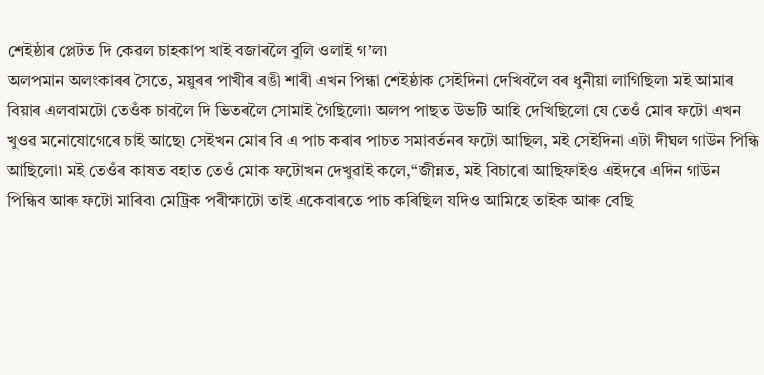শেইষ্ঠাৰ প্লেটত দি কেৱল চাহকাপ খাই বজাৰলৈ বুলি ওলাই গ’ল৷
অলপমান অলংকাৰৰ সৈতে, ময়ুৰৰ পাখীৰ ৰঙী শাৰী এখন পিন্ধা শেইষ্ঠাক সেইদিনা দেখিবলৈ বৰ ধুনীয়া লাগিছিল৷ মই আমাৰ বিয়াৰ এলবামটো তেওঁক চাবলৈ দি ভিতৰলৈ সোমাই গৈছিলো৷ অলপ পাছত উভটি আহি দেখিছিলো যে তেওঁ মোৰ ফটো এখন খুওৱ মনোযোগেৰে চাই আছে৷ সেইখন মোৰ বি এ পাচ কৰাৰ পাচত সমাবৰ্তনৰ ফটো আছিল, মই সেইদিনা এটা দীঘল গাউন পিন্ধি আছিলো৷ মই তেওঁৰ কাষত বহাত তেওঁ মোক ফটোখন দেখুৱাই কলে,“জীন্নত, মই বিচাৰো আছিফাইও এইদৰে এদিন গাউন পিন্ধিব আৰু ফটো মাৰিব৷ মেট্ৰিক পৰীক্ষাটো তাই একেবাৰতে পাচ কৰিছিল যদিও আমিহে তাইক আৰু বেছি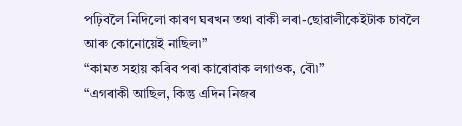পঢ়িবলৈ নিদিলো কাৰণ ঘৰখন তথা বাকী লৰা-ছোৱালীকেইটাক চাবলৈ আৰু কোনোয়েই নাছিল৷”
“কামত সহায় কৰিব পৰা কাৰোবাক লগাওক, বৌ৷”
“এগৰাকী আছিল, কিন্তু এদিন নিজৰ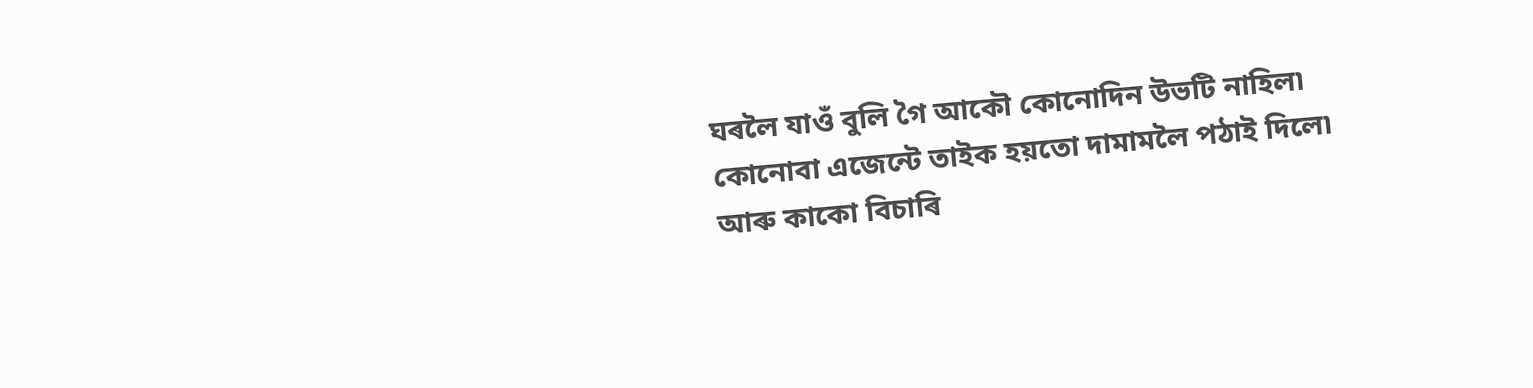ঘৰলৈ যাওঁ বুলি গৈ আকৌ কোনোদিন উভটি নাহিল৷ কোনোবা এজেন্টে তাইক হয়তো দামামলৈ পঠাই দিলে৷ আৰু কাকো বিচাৰি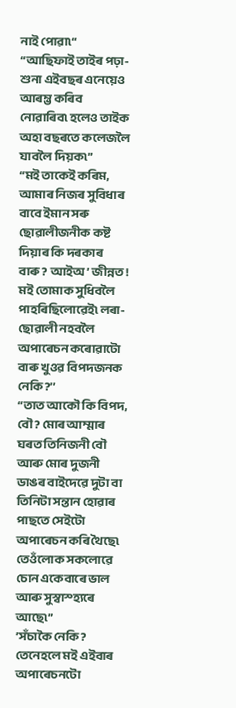নাই পোৱা৷“
“আছিফাই তাইৰ পঢ়া-শুনা এইবছৰ এনেয়েও আৰম্ভ কৰিব নোৱাৰিব৷ হলেও তাইক অহা বছৰতে কলেজলৈ যাবলৈ দিয়ক৷”
“মই তাকেই কৰিম, আমাৰ নিজৰ সুবিধাৰ বাবে ইমান সৰু ছোৱালীজনীক কষ্ট দিয়াৰ কি দৰকাৰ বাৰু? আইঅ’ জীন্নত! মই তোমাক সুধিবলৈ পাহৰিছিলোৱেই৷ লৰা-ছোৱালী নহবলৈ অপাৰেচন কৰোৱাটো বাৰু খুওৱ বিপদজনক নেকি?’’
“তাত আকৌ কি বিপদ, বৌ? মোৰ আম্মাৰ ঘৰত তিনিজনী বৌ আৰু মোৰ দুজনী ডাঙৰ বাইদেৱে দুটা বা তিনিটা সন্তান হোৱাৰ পাছতে সেইটো অপাৰেচন কৰি থৈছে৷ তেওঁলোক সকলোৱে চোন একেবাৰে ভাল আৰু সুস্বাস্হ্যৰে আছে৷”
’সঁচাকৈ নেকি? তেনেহলে মই এইবাৰ অপাৰেচনটো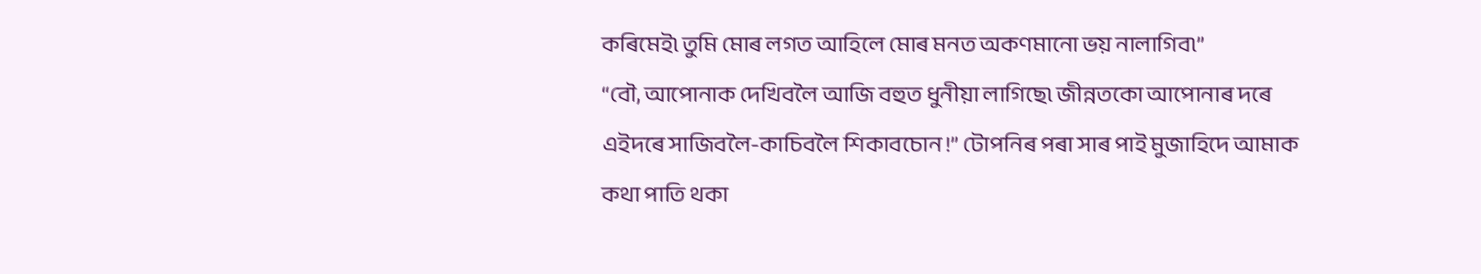কৰিমেই৷ তুমি মোৰ লগত আহিলে মোৰ মনত অকণমানো ভয় নালাগিব৷”
“বৌ, আপোনাক দেখিবলৈ আজি বহুত ধুনীয়া লাগিছে৷ জীন্নতকো আপোনাৰ দৰে এইদৰে সাজিবলৈ-কাচিবলৈ শিকাবচোন !” টোপনিৰ পৰা সাৰ পাই মুজাহিদে আমাক কথা পাতি থকা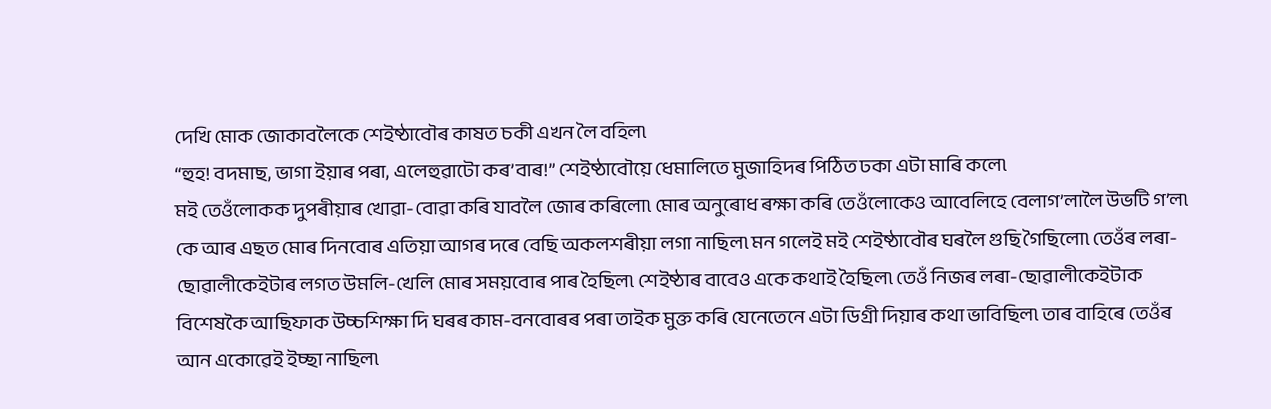দেখি মোক জোকাবলৈকে শেইষ্ঠাবৌৰ কাষত চকী এখন লৈ বহিল৷
“হুহ! বদমাছ, ভাগা ইয়াৰ পৰা, এলেহুৱাটো কৰ’বাৰ!” শেইষ্ঠাবৌয়ে ধেমালিতে মুজাহিদৰ পিঠিত ঢকা এটা মাৰি কলে৷
মই তেওঁলোকক দুপৰীয়াৰ খোৱা-বোৱা কৰি যাবলৈ জোৰ কৰিলো৷ মোৰ অনুৰোধ ৰক্ষা কৰি তেওঁলোকেও আবেলিহে বেলাগ’লালৈ উভটি গ’ল৷ কে আৰ এছত মোৰ দিনবোৰ এতিয়া আগৰ দৰে বেছি অকলশৰীয়া লগা নাছিল৷ মন গলেই মই শেইষ্ঠাবৌৰ ঘৰলৈ গুছি গৈছিলো৷ তেওঁৰ লৰা-ছোৱালীকেইটাৰ লগত উমলি-খেলি মোৰ সময়বোৰ পাৰ হৈছিল৷ শেইষ্ঠাৰ বাবেও একে কথাই হৈছিল৷ তেওঁ নিজৰ লৰা-ছোৱালীকেইটাক বিশেষকৈ আছিফাক উচ্চশিক্ষা দি ঘৰৰ কাম-বনবোৰৰ পৰা তাইক মুক্ত কৰি যেনেতেনে এটা ডিগ্ৰী দিয়াৰ কথা ভাবিছিল৷ তাৰ বাহিৰে তেওঁৰ আন একোৱেই ইচ্ছা নাছিল৷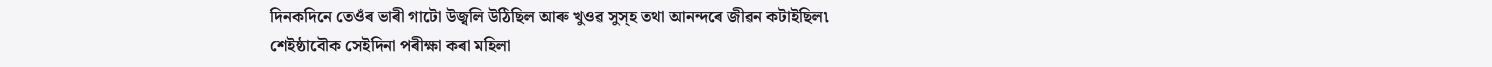দিনকদিনে তেওঁৰ ভাৰী গাটো উজ্বলি উঠিছিল আৰু খুওৱ সুস্হ তথা আনন্দৰে জীৱন কটাইছিল৷
শেইষ্ঠাবৌক সেইদিনা পৰীক্ষা কৰা মহিলা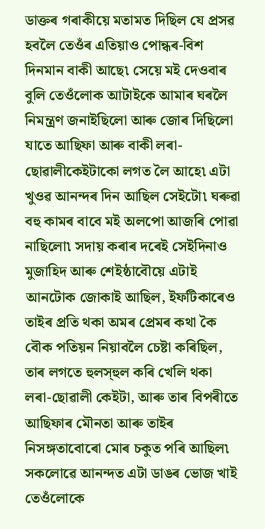ডাক্তৰ গৰাকীয়ে মতামত দিছিল যে প্ৰসৱ হবলৈ তেওঁৰ এতিয়াও পোন্ধৰ-বিশ দিনমান বাকী আছে৷ সেয়ে মই দেওবাৰ বুলি তেওঁলোক আটাইকে আমাৰ ঘৰলৈ নিমন্ত্ৰণ জনাইছিলো আৰু জোৰ দিছিলো যাতে আছিফা আৰু বাকী লৰা-ছোৱালীকেইটাকো লগত লৈ আহে৷ এটা খুওৱ আনন্দৰ দিন আছিল সেইটো৷ ঘৰুৱা বহু কামৰ বাবে মই অলপো আজৰি পোৱা নাছিলো৷ সদায় কৰাৰ দৰেই সেইদিনাও মুজাহিদ আৰু শেইষ্ঠাবৌয়ে এটাই আনটোক জোকাই আছিল, ইফটিকাৰেও তাইৰ প্ৰতি থকা অমৰ প্ৰেমৰ কথা কৈ বৌক পতিয়ন নিয়াবলৈ চেষ্টা কৰিছিল, তাৰ লগতে হুলস্হুল কৰি খেলি থকা লৰা-ছোৱালী কেইটা, আৰু তাৰ বিপৰীতে আছিফাৰ মৌনতা আৰু তাইৰ নিসঙ্গতাবোৰো মোৰ চকুত পৰি আছিল৷ সকলোৱে আনন্দত এটা ডাঙৰ ভোজ খাই তেওঁলোকে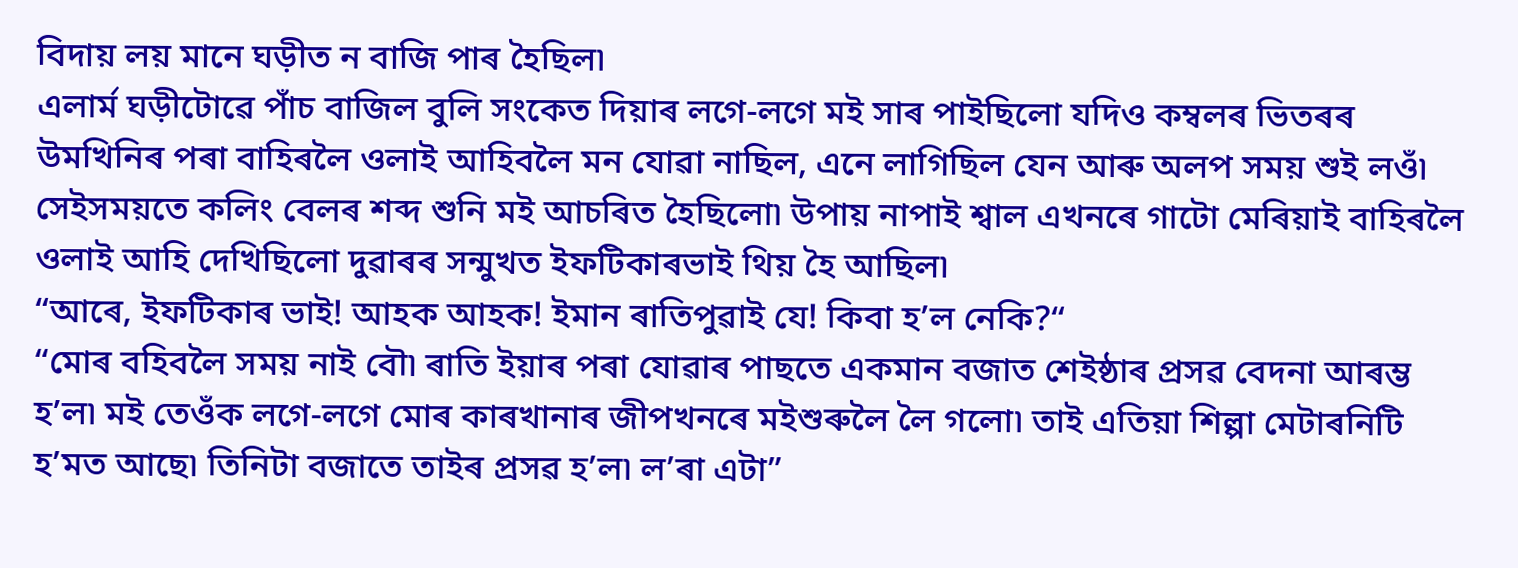বিদায় লয় মানে ঘড়ীত ন বাজি পাৰ হৈছিল৷
এলাৰ্ম ঘড়ীটোৱে পাঁচ বাজিল বুলি সংকেত দিয়াৰ লগে-লগে মই সাৰ পাইছিলো যদিও কম্বলৰ ভিতৰৰ উমখিনিৰ পৰা বাহিৰলৈ ওলাই আহিবলৈ মন যোৱা নাছিল, এনে লাগিছিল যেন আৰু অলপ সময় শুই লওঁ৷ সেইসময়তে কলিং বেলৰ শব্দ শুনি মই আচৰিত হৈছিলো৷ উপায় নাপাই শ্বাল এখনৰে গাটো মেৰিয়াই বাহিৰলৈ ওলাই আহি দেখিছিলো দুৱাৰৰ সন্মুখত ইফটিকাৰভাই থিয় হৈ আছিল৷
“আৰে, ইফটিকাৰ ভাই! আহক আহক! ইমান ৰাতিপুৱাই যে! কিবা হ’ল নেকি?“
“মোৰ বহিবলৈ সময় নাই বৌ৷ ৰাতি ইয়াৰ পৰা যোৱাৰ পাছতে একমান বজাত শেইষ্ঠাৰ প্ৰসৱ বেদনা আৰম্ভ হ’ল৷ মই তেওঁক লগে-লগে মোৰ কাৰখানাৰ জীপখনৰে মইশুৰুলৈ লৈ গলো৷ তাই এতিয়া শিল্পা মেটাৰনিটি হ’মত আছে৷ তিনিটা বজাতে তাইৰ প্ৰসৱ হ’ল৷ ল’ৰা এটা”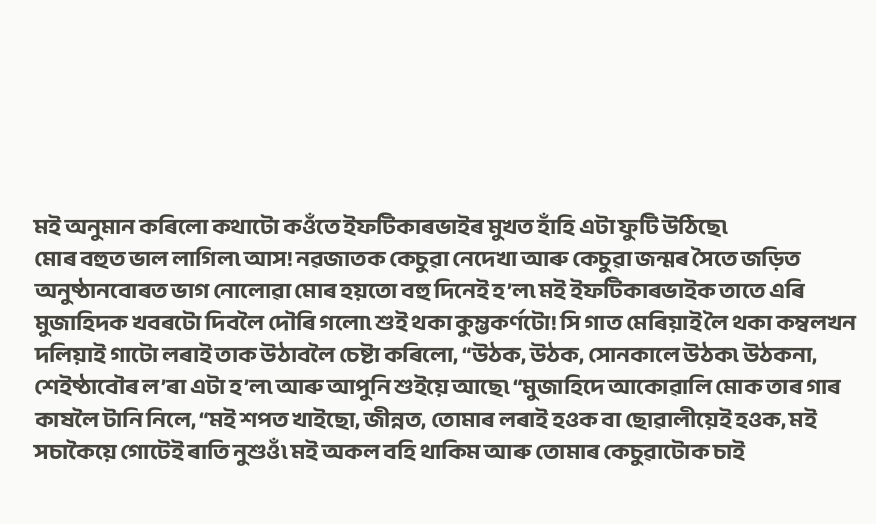মই অনুমান কৰিলো কথাটো কওঁতে ইফটিকাৰভাইৰ মুখত হাঁহি এটা ফুটি উঠিছে৷
মোৰ বহুত ভাল লাগিল৷ আস! নৱজাতক কেচুৱা নেদেখা আৰু কেচুৱা জন্মৰ সৈতে জড়িত অনুষ্ঠানবোৰত ভাগ নোলোৱা মোৰ হয়তো বহু দিনেই হ’ল৷ মই ইফটিকাৰভাইক তাতে এৰি মুজাহিদক খবৰটো দিবলৈ দৌৰি গলো৷ শুই থকা কুম্ভকৰ্ণটো! সি গাত মেৰিয়াই লৈ থকা কম্বলখন দলিয়াই গাটো লৰাই তাক উঠাবলৈ চেষ্টা কৰিলো, “উঠক, উঠক, সোনকালে উঠক৷ উঠকনা, শেইষ্ঠাবৌৰ ল’ৰা এটা হ’ল৷ আৰু আপুনি শুইয়ে আছে৷ “মুজাহিদে আকোৱালি মোক তাৰ গাৰ কাষলৈ টানি নিলে, “মই শপত খাইছো, জীন্নত, তোমাৰ লৰাই হওক বা ছোৱালীয়েই হওক, মই সচাকৈয়ে গোটেই ৰাতি নুশুওঁ৷ মই অকল বহি থাকিম আৰু তোমাৰ কেচুৱাটোক চাই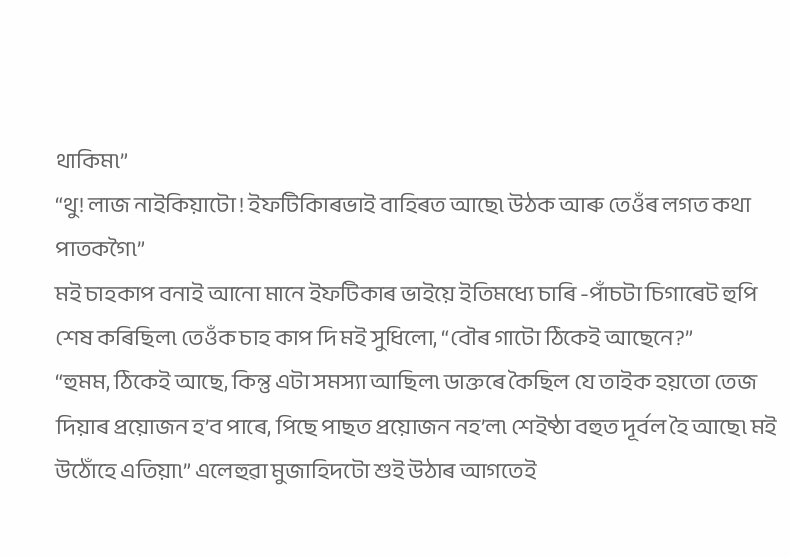থাকিম৷”
“থু! লাজ নাইকিয়াটো ! ইফটিকিাৰভাই বাহিৰত আছে৷ উঠক আৰু তেওঁৰ লগত কথা পাতকগৈ৷”
মই চাহকাপ বনাই আনো মানে ইফটিকাৰ ভাইয়ে ইতিমধ্যে চাৰি -পাঁচটা চিগাৰেট হুপি শেষ কৰিছিল৷ তেওঁক চাহ কাপ দি মই সুধিলো, “বৌৰ গাটো ঠিকেই আছেনে?”
“হুমম, ঠিকেই আছে, কিন্তু এটা সমস্যা আছিল৷ ডাক্তৰে কৈছিল যে তাইক হয়তো তেজ দিয়াৰ প্ৰয়োজন হ’ব পাৰে, পিছে পাছত প্ৰয়োজন নহ’ল৷ শেইষ্ঠা বহুত দূৰ্বল হৈ আছে৷ মই উঠোঁহে এতিয়া৷” এলেহুৱা মুজাহিদটো শুই উঠাৰ আগতেই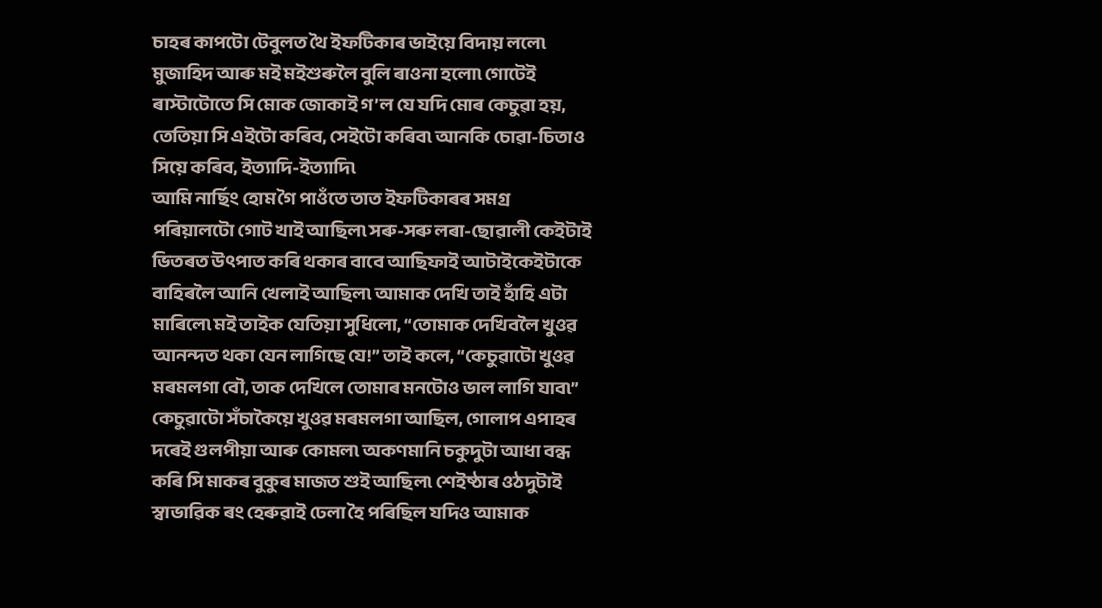চাহৰ কাপটো টেবুলত থৈ ইফটিকাৰ ভাইয়ে বিদায় ললে৷
মুজাহিদ আৰু মই মইশুৰুলৈ বুলি ৰাওনা হলো৷ গোটেই ৰাস্টাটোতে সি মোক জোকাই গ’ল যে যদি মোৰ কেচুৱা হয়, তেতিয়া সি এইটো কৰিব, সেইটো কৰিব৷ আনকি চোৱা-চিতাও সিয়ে কৰিব, ইত্যাদি-ইত্যাদি৷
আমি নাৰ্ছিং হোম গৈ পাওঁতে তাত ইফটিকাৰৰ সমগ্ৰ পৰিয়ালটো গোট খাই আছিল৷ সৰু-সৰু লৰা-ছোৱালী কেইটাই ভিতৰত উৎপাত কৰি থকাৰ বাবে আছিফাই আটাইকেইটাকে বাহিৰলৈ আনি খেলাই আছিল৷ আমাক দেখি তাই হাঁহি এটা মাৰিলে৷ মই তাইক যেতিয়া সুধিলো, “তোমাক দেখিবলৈ খুওৱ আনন্দত থকা যেন লাগিছে যে!” তাই কলে, “কেচুৱাটো খুওৱ মৰমলগা বৌ, তাক দেখিলে তোমাৰ মনটোও ভাল লাগি যাব৷”
কেচুৱাটো সঁচাকৈয়ে খুওৱ মৰমলগা আছিল, গোলাপ এপাহৰ দৰেই গুলপীয়া আৰু কোমল৷ অকণমানি চকুদুটা আধা বন্ধ কৰি সি মাকৰ বুকুৰ মাজত শুই আছিল৷ শেইষ্ঠাৰ ওঠদুটাই স্বাভাৱিক ৰং হেৰুৱাই ঢেলা হৈ পৰিছিল যদিও আমাক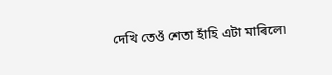দেখি তেওঁ শেতা হাঁহি এটা মাৰিলে৷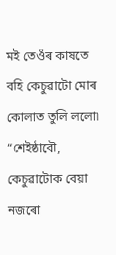মই তেওঁৰ কাষতে বহি কেচুৱাটো মোৰ কোলাত তুলি ললো৷ “শেইষ্ঠাবৌ, কেচুৱাটোক বেয়া নজৰো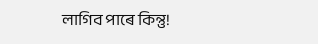লাগিব পাৰে কিন্তু!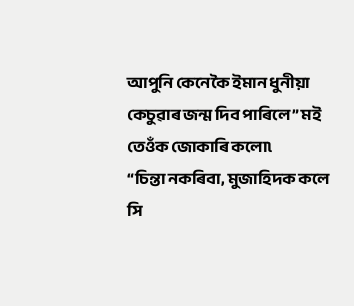আপুনি কেনেকৈ ইমান ধুনীয়া কেচুৱাৰ জন্ম দিব পাৰিলে” মই তেওঁক জোকাৰি কলো৷
“চিন্তা নকৰিবা, মুজাহিদক কলে সি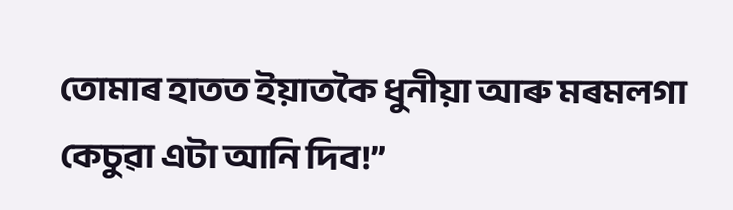তোমাৰ হাতত ইয়াতকৈ ধুনীয়া আৰু মৰমলগা কেচুৱা এটা আনি দিব!”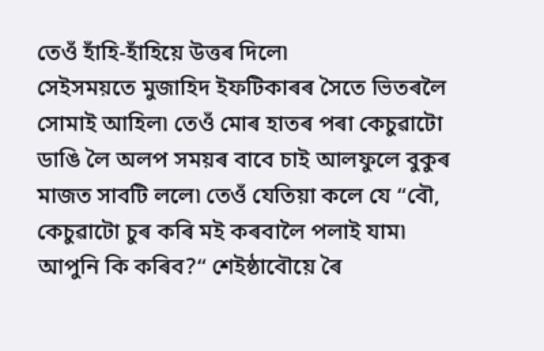তেওঁ হাঁহি-হাঁহিয়ে উত্তৰ দিলে৷
সেইসময়তে মুজাহিদ ইফটিকাৰৰ সৈতে ভিতৰলৈ সোমাই আহিল৷ তেওঁ মোৰ হাতৰ পৰা কেচুৱাটো ডাঙি লৈ অলপ সময়ৰ বাবে চাই আলফুলে বুকুৰ মাজত সাবটি ললে৷ তেওঁ যেতিয়া কলে যে “বৌ, কেচুৱাটো চুৰ কৰি মই কৰবালৈ পলাই যাম৷ আপুনি কি কৰিব?“ শেইষ্ঠাবৌয়ে ৰৈ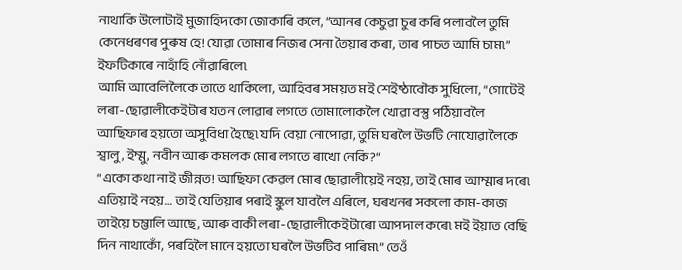নাথাকি উলোটাই মুজাহিদকো জোকাৰি কলে, “আনৰ কেচুৱা চুৰ কৰি পলাবলৈ তুমি কেনেধৰণৰ পুৰুষ হে! যোৱা তোমাৰ নিজৰ সেনা তৈয়াৰ কৰা, তাৰ পাচত আমি চাম৷” ইফটিকাৰে নাহাঁহি নোঁৱাৰিলে৷
আমি আবেলিলৈকে তাতে থাকিলো, আহিবৰ সময়ত মই শেইষ্ঠাবৌক সুধিলো, “গোটেই লৰা-ছোৱালীকেইটাৰ যতন লোৱাৰ লগতে তোমালোকলৈ খোৱা বস্তু পঠিয়াবলৈ আছিফাৰ হয়তো অসুবিধা হৈছে৷ যদি বেয়া নোপোৱা, তুমি ঘৰলৈ উভটি নোযোৱালৈকে শ্বালু, ইম্মু, নবীন আৰু কমলক মোৰ লগতে ৰাখো নেকি?“
“একো কথা নাই জীন্নত! আছিফা কেৱল মোৰ ছোৱালীয়েই নহয়, তাই মোৰ আম্মাৰ দৰে৷ এতিয়াই নহয়… তাই যেতিয়াৰ পৰাই স্কুল যাবলৈ এৰিলে, ঘৰখনৰ সকলো কাম-কাজ তাইয়ে চম্ভালি আছে, আৰু বাকী লৰা-ছোৱালীকেইটাৰো আপদাল কৰে৷ মই ইয়াত বেছি দিন নাথাকোঁ, পৰহিলৈ মানে হয়তো ঘৰলৈ উভটিব পাৰিম৷” তেওঁ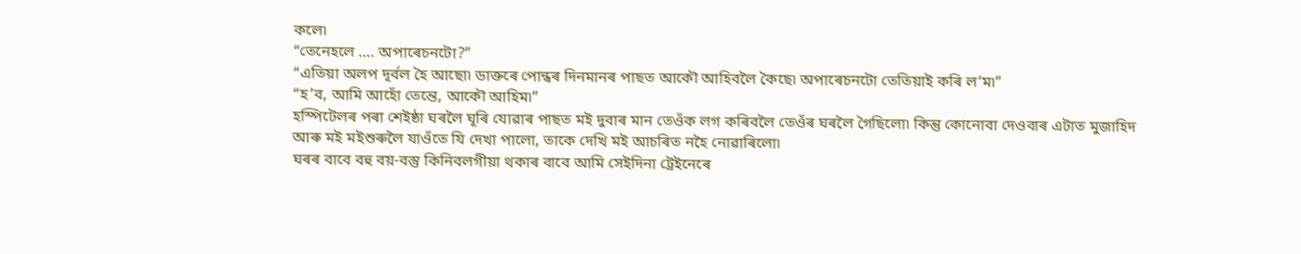কলে৷
“তেনেহলে …. অপাৰেচনটো?”
“এতিয়া অলপ দূৰ্বল হৈ আছো৷ ডাক্তৰে পোন্ধৰ দিনমানৰ পাছত আকৌ আহিবলৈ কৈছে৷ অপাৰেচনটো তেতিয়াই কৰি ল’ম৷”
“হ’ব, আমি আহোঁ তেন্তে, আকৌ আহিম৷”
হস্পিটেলৰ পৰা শেইষ্ঠা ঘৰলৈ ঘূৰি যোৱাৰ পাছত মই দুবাৰ মান তেওঁক লগ কৰিবলৈ তেওঁৰ ঘৰলৈ গৈছিলো৷ কিন্তু কোনোবা দেওবাৰ এটাত মুজাহিদ আৰু মই মইশুৰুলৈ যাওঁতে যি দেখা পালো, তাকে দেখি মই আচৰিত নহৈ নোৱাৰিলো৷
ঘৰৰ বাবে বহু বয়-বস্তু কিনিবলগীয়া থকাৰ বাবে আমি সেইদিনা ট্ৰেইনেৰে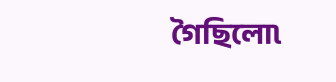গৈছিলো৷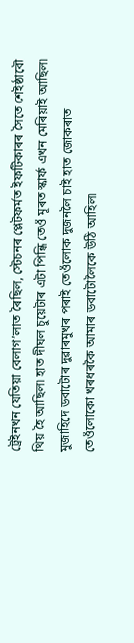ট্ৰেইনখন যেতিয়া বেলাগ’লাত ৰৈছিল, স্টেচনৰ প্লেটফৰ্মত ইফটিকাৰৰ সৈতে শেইষ্ঠাবৌ থিয় হৈ আছিল৷ হাত দীঘল চুয়েটাৰ এটা পিন্ধি তেওঁ মূৰত স্কাৰ্ফ এখন মেৰিয়াই আছিল৷ মুজাহিদে ডবাটোৰ দুৱাৰমুখৰ পৰাই তেওঁলোক দুজনলৈ চাই হাত জোকৰাত তেওঁলোকো খৰধৰকৈ আমাৰ ডবাটোলৈকে উঠি আহিল৷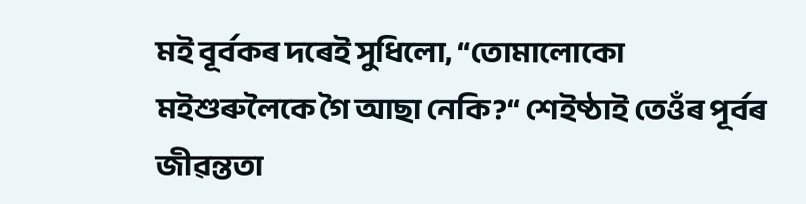মই বূৰ্বকৰ দৰেই সুধিলো, “তোমালোকো মইশুৰুলৈকে গৈ আছা নেকি?“ শেইষ্ঠাই তেওঁৰ পূৰ্বৰ জীৱন্ততা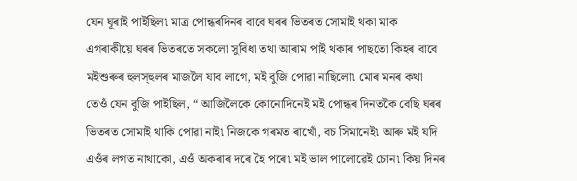যেন ঘূৰাই পাইছিল৷ মাত্ৰ পোন্ধৰদিনৰ বাবে ঘৰৰ ভিতৰত সোমাই থকা মাক এগৰাকীয়ে ঘৰৰ ভিতৰতে সকলো সুবিধা তথা আৰাম পাই থকাৰ পাছতো কিহৰ বাবে মইশুৰুৰ হুলস্হুলৰ মাজলৈ যাব লাগে, মই বুজি পোৱা নাছিলো৷ মোৰ মনৰ কথা তেওঁ যেন বুজি পাইছিল, “ আজিলৈকে কোনোদিনেই মই পোন্ধৰ দিনতকৈ বেছি ঘৰৰ ভিতৰত সোমাই থাকি পোৱা নাই৷ নিজকে গৰমত ৰাখোঁ, বচ সিমানেই৷ আৰু মই যদি এওঁৰ লগত নাথাকো, এওঁ অকৰাৰ দৰে হৈ পৰে৷ মই ভাল পালোৱেই চোন৷ কিয় দিনৰ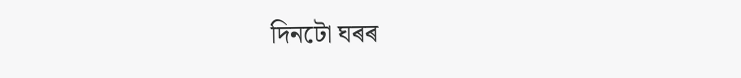দিনটো ঘৰৰ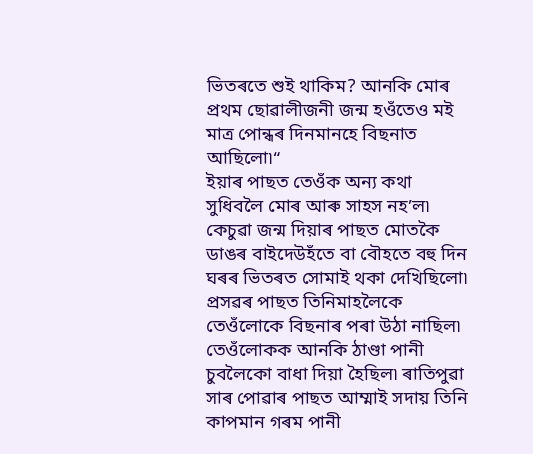ভিতৰতে শুই থাকিম? আনকি মোৰ প্ৰথম ছোৱালীজনী জন্ম হওঁতেও মই মাত্ৰ পোন্ধৰ দিনমানহে বিছনাত আছিলো৷“
ইয়াৰ পাছত তেওঁক অন্য কথা সুধিবলৈ মোৰ আৰু সাহস নহ’ল৷ কেচুৱা জন্ম দিয়াৰ পাছত মোতকৈ ডাঙৰ বাইদেউহঁতে বা বৌহতে বহু দিন ঘৰৰ ভিতৰত সোমাই থকা দেখিছিলো৷ প্ৰসৱৰ পাছত তিনিমাহলৈকে তেওঁলোকে বিছনাৰ পৰা উঠা নাছিল৷ তেওঁলোকক আনকি ঠাণ্ডা পানী চুবলৈকো বাধা দিয়া হৈছিল৷ ৰাতিপুৱা সাৰ পোৱাৰ পাছত আম্মাই সদায় তিনি কাপমান গৰম পানী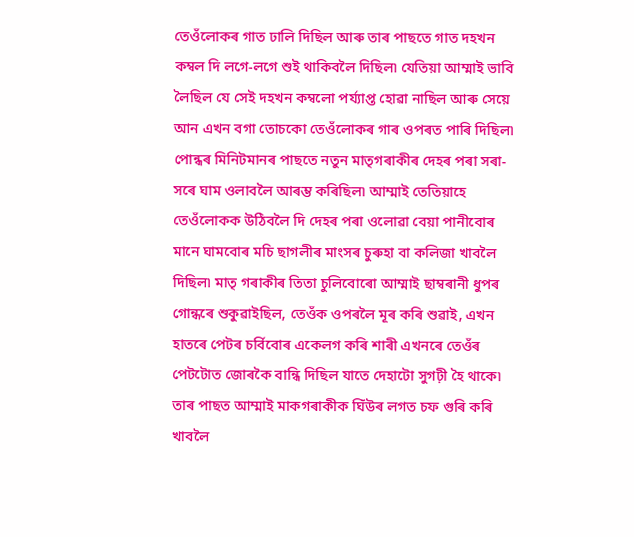তেওঁলোকৰ গাত ঢালি দিছিল আৰু তাৰ পাছতে গাত দহখন কম্বল দি লগে-লগে শুই থাকিবলৈ দিছিল৷ যেতিয়া আম্মাই ভাবি লৈছিল যে সেই দহখন কম্বলো পৰ্য্যাপ্ত হোৱা নাছিল আৰু সেয়ে আন এখন বগা তোচকো তেওঁলোকৰ গাৰ ওপৰত পাৰি দিছিল৷ পোন্ধৰ মিনিটমানৰ পাছতে নতুন মাতৃগৰাকীৰ দেহৰ পৰা সৰা-সৰে ঘাম ওলাবলৈ আৰম্ভ কৰিছিল৷ আম্মাই তেতিয়াহে তেওঁলোকক উঠিবলৈ দি দেহৰ পৰা ওলোৱা বেয়া পানীবোৰ মানে ঘামবোৰ মচি ছাগলীৰ মাংসৰ চুৰুহা বা কলিজা খাবলৈ দিছিল৷ মাতৃ গৰাকীৰ তিতা চুলিবোৰো আম্মাই ছাম্বৰানী ধুপৰ গোন্ধৰে শুকুৱাইছিল, তেওঁক ওপৰলৈ মূৰ কৰি শুৱাই, এখন হাতৰে পেটৰ চৰ্বিবোৰ একেলগ কৰি শাৰী এখনৰে তেওঁৰ পেটটোত জোৰকৈ বান্ধি দিছিল যাতে দেহাটো সুগঢ়ী হৈ থাকে৷ তাৰ পাছত আম্মাই মাকগৰাকীক ঘিঁউৰ লগত চফ গুৰি কৰি খাবলৈ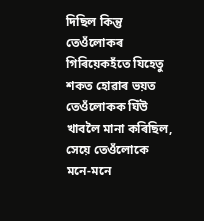দিছিল কিন্তু তেওঁলোকৰ গিৰিয়েকহঁতে যিহেতু শকত হোৱাৰ ভয়ত তেওঁলোকক ঘিঁউ খাবলৈ মানা কৰিছিল, সেয়ে তেওঁলোকে মনে-মনে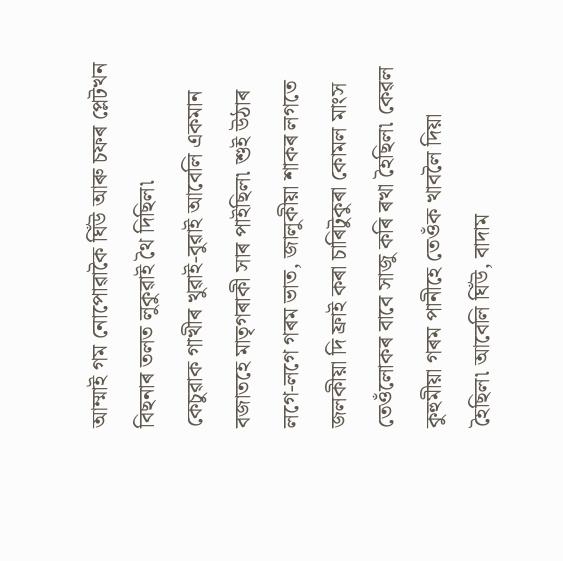আম্মাই গম নোপোৱাকৈ ঘিঁউ আৰু চফৰ প্লেটখন বিছনাৰ তলত লুকুৱাই থৈ দিছিল৷
কেচুৱাক গাখীৰ খুৱাই-বুৱাই আবেলি একমান বজাতহে মাতৃগৰাকী সাৰ পাইছিল৷ শুই উঠাৰ লগে-লগে গৰম ভাত, জালুকীয়া শাকৰ লগতে জলকীয়া দি ফ্ৰাই কৰা চাৰিটুকুৰা কোমল মাংস তেওঁলোকৰ বাবে সাজু কৰি ৰখা হৈছিল৷ কেৱল কুহুমীয়া গৰম পানীহে তেওঁক খাবলৈ দিয়া হৈছিল৷ আবেলি ঘিঁউ, বাদাম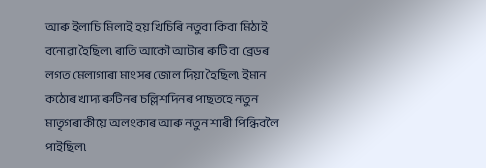আৰু ইলাচি মিলাই হয় খিচিৰি নতুবা কিবা মিঠাই বনোৱা হৈছিল৷ ৰাতি আকৌ আটাৰ ৰুটি বা ব্ৰেডৰ লগত মেলাগাৰা মাংসৰ জোল দিয়া হৈছিল৷ ইমান কঠোৰ খাদ্য ৰুটিনৰ চল্লিশদিনৰ পাছতহে নতুন মাতৃগৰাকীয়ে অলংকাৰ আৰু নতুন শাৰী পিন্ধিবলৈ পাইছিল৷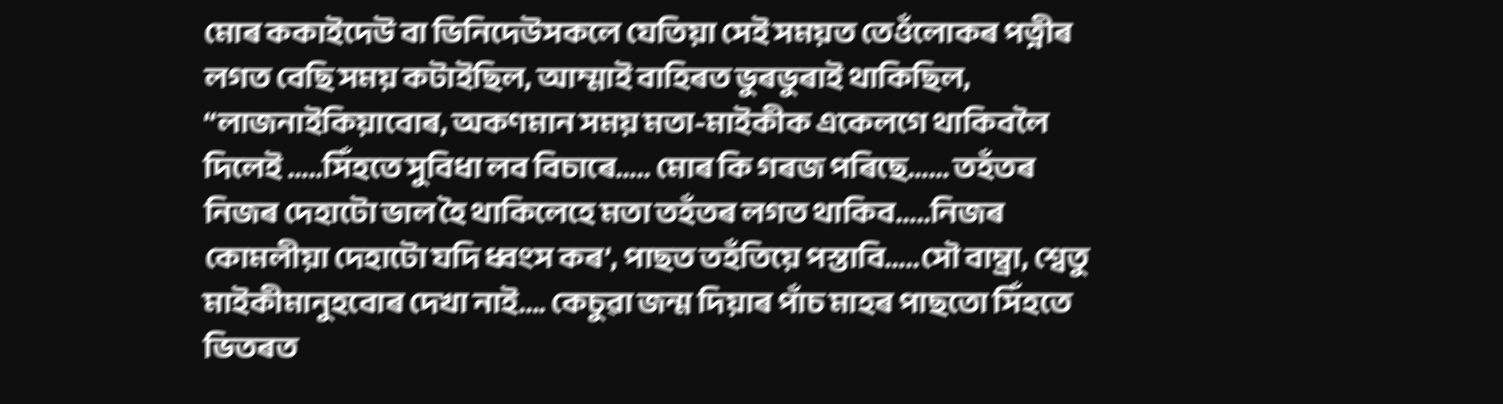মোৰ ককাইদেউ বা ভিনিদেউসকলে যেতিয়া সেই সময়ত তেওঁলোকৰ পত্নীৰ লগত বেছি সময় কটাইছিল, আম্মাই বাহিৰত ভুৰভুৰাই থাকিছিল, “লাজনাইকিয়াবোৰ, অকণমান সময় মতা-মাইকীক একেলগে থাকিবলৈ দিলেই …..সিঁহতে সুবিধা লব বিচাৰে….. মোৰ কি গৰজ পৰিছে…… তহঁতৰ নিজৰ দেহাটো ভাল হৈ থাকিলেহে মতা তহঁতৰ লগত থাকিব…..নিজৰ কোমলীয়া দেহাটো যদি ধ্বংস কৰ’, পাছত তহঁতিয়ে পস্তাবি…..সৌ বাম্ব্ৰা, শ্বেতু মাইকীমানুহবোৰ দেখা নাই…. কেচুৱা জন্ম দিয়াৰ পাঁচ মাহৰ পাছতো সিঁহতে ভিতৰত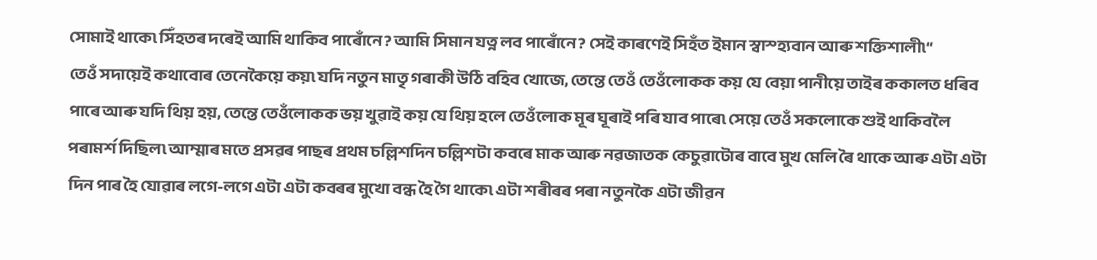সোমাই থাকে৷ সিঁহতৰ দৰেই আমি থাকিব পাৰোঁনে? আমি সিমান যত্ন লব পাৰোঁনে? সেই কাৰণেই সিহঁত ইমান স্বাস্হ্যবান আৰু শক্তিশালী৷“
তেওঁ সদায়েই কথাবোৰ তেনেকৈয়ে কয়৷ যদি নতুন মাতৃ গৰাকী উঠি বহিব খোজে, তেন্তে তেওঁ তেওঁলোকক কয় যে বেয়া পানীয়ে তাইৰ ককালত ধৰিব পাৰে আৰু যদি থিয় হয়, তেন্তে তেওঁলোকক ভয় খুৱাই কয় যে থিয় হলে তেওঁলোক মূৰ ঘূৰাই পৰি যাব পাৰে৷ সেয়ে তেওঁ সকলোকে শুই থাকিবলৈ পৰামৰ্শ দিছিল৷ আম্মাৰ মতে প্ৰসৱৰ পাছৰ প্ৰথম চল্লিশদিন চল্লিশটা কবৰে মাক আৰু নৱজাতক কেচুৱাটোৰ বাবে মুখ মেলি ৰৈ থাকে আৰু এটা এটা দিন পাৰ হৈ যোৱাৰ লগে-লগে এটা এটা কবৰৰ মুখো বন্ধ হৈ গৈ থাকে৷ এটা শৰীৰৰ পৰা নতুনকৈ এটা জীৱন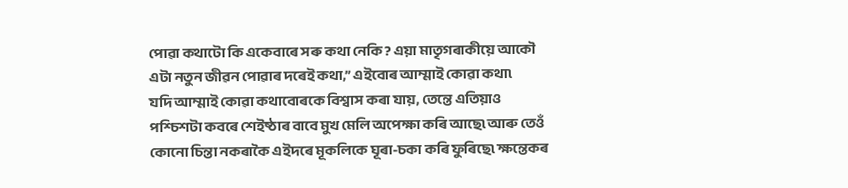পোৱা কথাটো কি একেবাৰে সৰু কথা নেকি? এয়া মাতৃগৰাকীয়ে আকৌ এটা নতুন জীৱন পোৱাৰ দৰেই কথা,” এইবোৰ আম্মাই কোৱা কথা৷
যদি আম্মাই কোৱা কথাবোৰকে বিশ্বাস কৰা যায়, তেন্তে এতিয়াও পশ্চিশটা কবৰে শেইষ্ঠাৰ বাবে মুখ মেলি অপেক্ষা কৰি আছে৷ আৰু তেওঁ কোনো চিন্তা নকৰাকৈ এইদৰে মূকলিকে ঘূৰা-চকা কৰি ফুৰিছে৷ ক্ষন্তেকৰ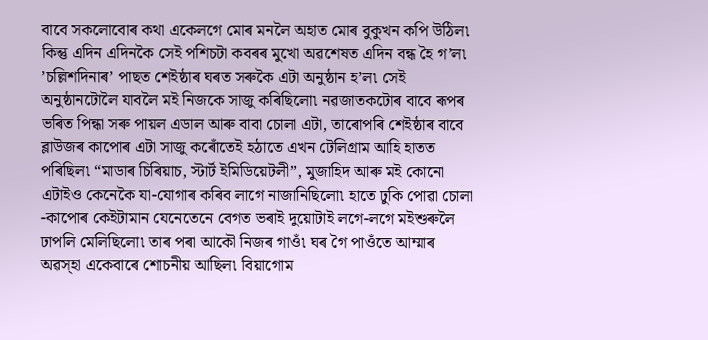বাবে সকলোবোৰ কথা একেলগে মোৰ মনলৈ অহাত মোৰ বুকুখন কপি উঠিল৷
কিন্তু এদিন এদিনকৈ সেই পশিচটা কবৰৰ মুখো অৱশেষত এদিন বন্ধ হৈ গ’ল৷ ’চল্লিশদিনাৰ’ পাছত শেইষ্ঠাৰ ঘৰত সৰুকৈ এটা অনুষ্ঠান হ’ল৷ সেই অনুষ্ঠানটোলৈ যাবলৈ মই নিজকে সাজু কৰিছিলো৷ নৱজাতকটোৰ বাবে ৰূপৰ ভৰিত পিন্ধা সৰু পায়ল এডাল আৰু বাবা চোলা এটা, তাৰোপৰি শেইষ্ঠাৰ বাবে ব্লাউজৰ কাপোৰ এটা সাজু কৰোঁতেই হঠাতে এখন টেলিগ্ৰাম আহি হাতত পৰিছিল৷ “মাডাৰ চিৰিয়াচ, স্টাৰ্ট ইমিডিয়েটলী”, মুজাহিদ আৰু মই কোনো এটাইও কেনেকৈ যা-যোগাৰ কৰিব লাগে নাজানিছিলো৷ হাতে ঢুকি পোৱা চোলা -কাপোৰ কেইটামান যেনেতেনে বেগত ভৰাই দুয়োটাই লগে-লগে মইশুৰুলৈ ঢাপলি মেলিছিলো৷ তাৰ পৰা আকৌ নিজৰ গাওঁ৷ ঘৰ গৈ পাওঁতে আম্মাৰ অৱস্হা একেবাৰে শোচনীয় আছিল৷ বিয়াগোম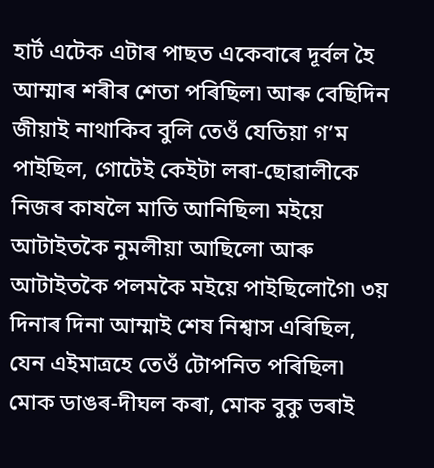হাৰ্ট এটেক এটাৰ পাছত একেবাৰে দূৰ্বল হৈ আম্মাৰ শৰীৰ শেতা পৰিছিল৷ আৰু বেছিদিন জীয়াই নাথাকিব বুলি তেওঁ যেতিয়া গ’ম পাইছিল, গোটেই কেইটা লৰা-ছোৱালীকে নিজৰ কাষলৈ মাতি আনিছিল৷ মইয়ে আটাইতকৈ নুমলীয়া আছিলো আৰু আটাইতকৈ পলমকৈ মইয়ে পাইছিলোগৈ৷ ৩য় দিনাৰ দিনা আম্মাই শেষ নিশ্বাস এৰিছিল, যেন এইমাত্ৰহে তেওঁ টোপনিত পৰিছিল৷ মোক ডাঙৰ-দীঘল কৰা, মোক বুকু ভৰাই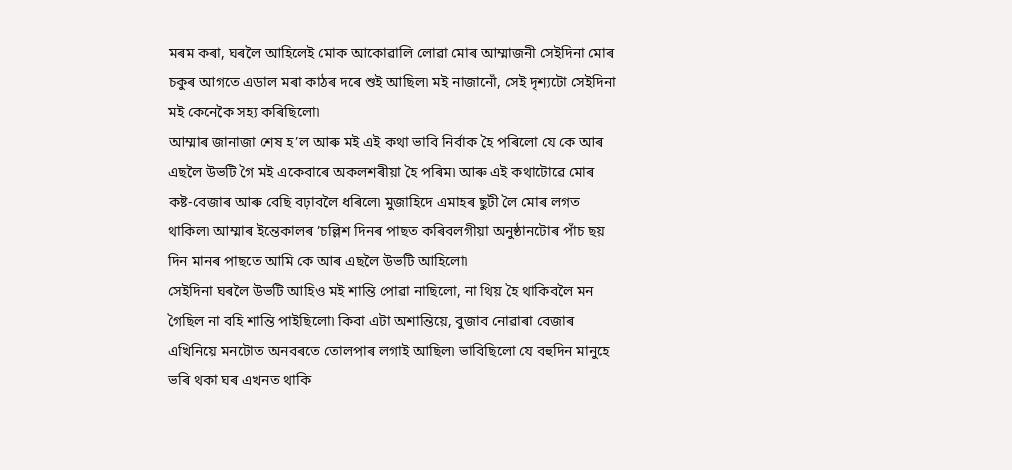মৰম কৰা, ঘৰলৈ আহিলেই মোক আকোৱালি লোৱা মোৰ আম্মাজনী সেইদিনা মোৰ চকুৰ আগতে এডাল মৰা কাঠৰ দৰে শুই আছিল৷ মই নাজানোঁ, সেই দৃশ্যটো সেইদিনা মই কেনেকৈ সহ্য কৰিছিলো৷
আম্মাৰ জানাজা শেষ হ’ল আৰু মই এই কথা ভাবি নিৰ্বাক হৈ পৰিলো যে কে আৰ এছলৈ উভটি গৈ মই একেবাৰে অকলশৰীয়া হৈ পৰিম৷ আৰু এই কথাটোৱে মোৰ কষ্ট-বেজাৰ আৰু বেছি বঢ়াবলৈ ধৰিলে৷ মুজাহিদে এমাহৰ ছুটী লৈ মোৰ লগত থাকিল৷ আম্মাৰ ইন্তেকালৰ ’চল্লিশ দিনৰ পাছত কৰিবলগীয়া অনুষ্ঠানটোৰ পাঁচ ছয় দিন মানৰ পাছতে আমি কে আৰ এছলৈ উভটি আহিলো৷
সেইদিনা ঘৰলৈ উভটি আহিও মই শান্তি পোৱা নাছিলো, না থিয় হৈ থাকিবলৈ মন গৈছিল না বহি শান্তি পাইছিলো৷ কিবা এটা অশান্তিয়ে, বুজাব নোৱাৰা বেজাৰ এখিনিয়ে মনটোত অনবৰতে তোলপাৰ লগাই আছিল৷ ভাবিছিলো যে বহুদিন মানুহে ভৰি থকা ঘৰ এখনত থাকি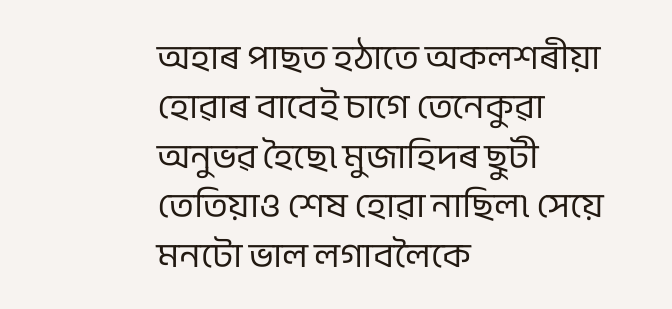অহাৰ পাছত হঠাতে অকলশৰীয়া হোৱাৰ বাবেই চাগে তেনেকুৱা অনুভৱ হৈছে৷ মুজাহিদৰ ছুটী তেতিয়াও শেষ হোৱা নাছিল৷ সেয়ে মনটো ভাল লগাবলৈকে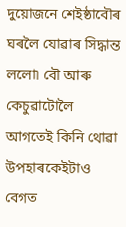দুয়োজনে শেইষ্ঠাবৌৰ ঘৰলৈ যোৱাৰ সিদ্ধান্ত ললো৷ বৌ আৰু কেচুৱাটোলৈ আগতেই কিনি থোৱা উপহাৰকেইটাও বেগত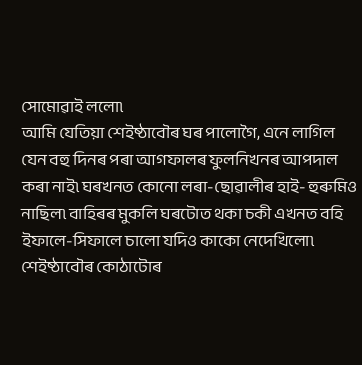সোমোৱাই ললো৷
আমি যেতিয়া শেইষ্ঠাবৌৰ ঘৰ পালোগৈ, এনে লাগিল যেন বহু দিনৰ পৰা আগফালৰ ফুলনিখনৰ আপদাল কৰা নাই৷ ঘৰখনত কোনো লৰা-ছোৱালীৰ হাই- হুৰুমিও নাছিল৷ বাহিৰৰ মুকলি ঘৰটোত থকা চকী এখনত বহি ইফালে-সিফালে চালো যদিও কাকো নেদেখিলো৷ শেইষ্ঠাবৌৰ কোঠাটোৰ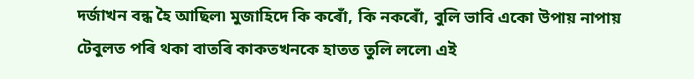দৰ্জাখন বন্ধ হৈ আছিল৷ মুজাহিদে কি কৰোঁ, কি নকৰোঁ, বুলি ভাবি একো উপায় নাপায় টেবুলত পৰি থকা বাতৰি কাকতখনকে হাতত তুলি ললে৷ এই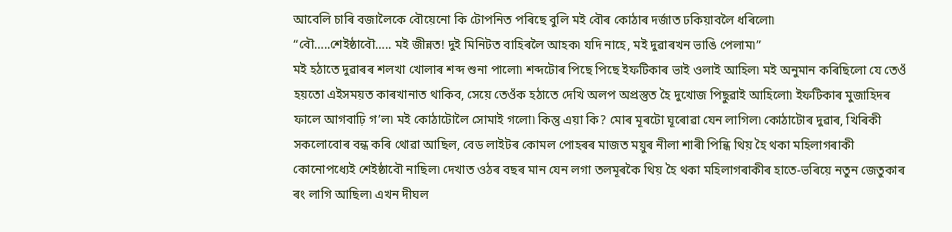আবেলি চাৰি বজালৈকে বৌয়েনো কি টোপনিত পৰিছে বুলি মই বৌৰ কোঠাৰ দৰ্জাত ঢকিয়াবলৈ ধৰিলো৷
“বৌ…..শেইষ্ঠাবৌ….. মই জীন্নত! দুই মিনিটত বাহিৰলৈ আহক৷ যদি নাহে, মই দুৱাৰখন ভাঙি পেলাম৷”
মই হঠাতে দুৱাৰৰ শলখা খোলাৰ শব্দ শুনা পালো৷ শব্দটোৰ পিছে পিছে ইফটিকাৰ ভাই ওলাই আহিল৷ মই অনুমান কৰিছিলো যে তেওঁ হয়তো এইসময়ত কাৰখানাত থাকিব, সেয়ে তেওঁক হঠাতে দেখি অলপ অপ্ৰস্তুত হৈ দুখোজ পিছুৱাই আহিলো৷ ইফটিকাৰ মুজাহিদৰ ফালে আগবাঢ়ি গ’ল৷ মই কোঠাটোলৈ সোমাই গলো৷ কিন্তু এয়া কি? মোৰ মূৰটো ঘূৰোৱা যেন লাগিল৷ কোঠাটোৰ দুৱাৰ, খিৰিকী সকলোবোৰ বন্ধ কৰি থোৱা আছিল, বেড লাইটৰ কোমল পোহৰৰ মাজত ময়ুৰ নীলা শাৰী পিন্ধি থিয় হৈ থকা মহিলাগৰাকী কোনোপধ্যেই শেইষ্ঠাবৌ নাছিল৷ দেখাত ওঠৰ বছৰ মান যেন লগা তলমূৰকৈ থিয় হৈ থকা মহিলাগৰাকীৰ হাতে-ভৰিয়ে নতুন জেতুকাৰ ৰং লাগি আছিল৷ এখন দীঘল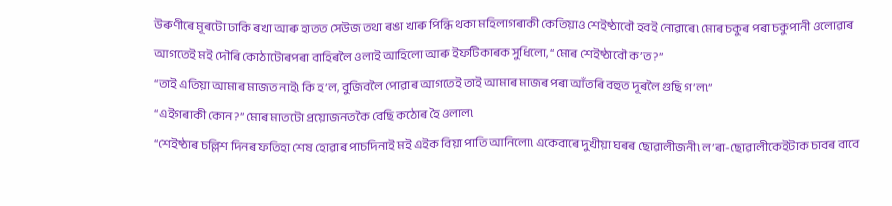উৰুণীৰে মূৰটো ঢাকি ৰখা আৰু হাতত সেউজ তথা ৰঙা খাৰু পিন্ধি থকা মহিলাগৰাকী কেতিয়াও শেইষ্ঠাবৌ হবই নোৱাৰে৷ মোৰ চকুৰ পৰা চকুপানী ওলোৱাৰ আগতেই মই দৌৰি কোঠাটোৰপৰা বাহিৰলৈ ওলাই আহিলো আৰু ইফটিকাৰক সুধিলো, “মোৰ শেইষ্ঠাবৌ ক’ত?”
“তাই এতিয়া আমাৰ মাজত নাই৷ কি হ’ল, বুজিবলৈ পোৱাৰ আগতেই তাই আমাৰ মাজৰ পৰা আঁতৰি বহুত দূৰলৈ গুছি গ’ল৷”
“এইগৰাকী কোন?” মোৰ মাতটো প্ৰয়োজনতকৈ বেছি কঠোৰ হৈ ওলাল৷
“শেইষ্ঠাৰ চল্লিশ দিনৰ ফতিহা শেষ হোৱাৰ পাচদিনাই মই এইক বিয়া পাতি আনিলো৷ একেবাৰে দুখীয়া ঘৰৰ ছোৱালীজনী৷ ল’ৰা-ছোৱালীকেইটাক চাবৰ বাবে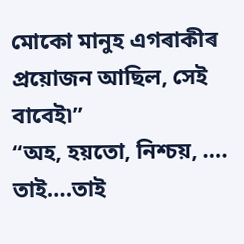মোকো মানুহ এগৰাকীৰ প্ৰয়োজন আছিল, সেই বাবেই৷”
“অহ, হয়তো, নিশ্চয়, …. তাই….তাই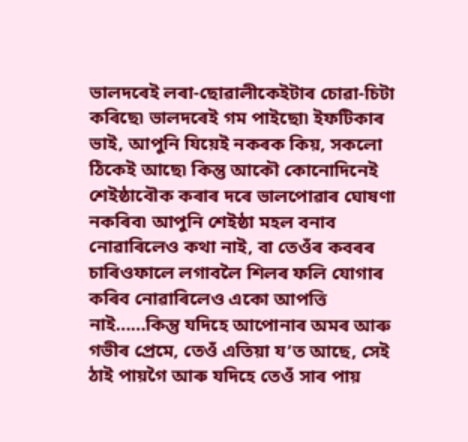ভালদৰেই লৰা-ছোৱালীকেইটাৰ চোৱা-চিটা কৰিছে৷ ভালদৰেই গম পাইছো৷ ইফটিকাৰ ভাই, আপুনি যিয়েই নকৰক কিয়, সকলো ঠিকেই আছে৷ কিন্তু আকৌ কোনোদিনেই শেইষ্ঠাবৌক কৰাৰ দৰে ভালপোৱাৰ ঘোষণা নকৰিব৷ আপুনি শেইষ্ঠা মহল বনাব নোৱাৰিলেও কথা নাই, বা তেওঁৰ কবৰৰ চাৰিওফালে লগাবলৈ শিলৰ ফলি যোগাৰ কৰিব নোৱাৰিলেও একো আপত্তি নাই……কিন্তু যদিহে আপোনাৰ অমৰ আৰু গভীৰ প্ৰেমে, তেওঁ এতিয়া য’ত আছে, সেই ঠাই পায়গৈ আৰু যদিহে তেওঁ সাৰ পায়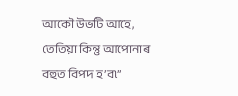আকৌ উভটি আহে, তেতিয়া কিন্তু আপোনাৰ বহুত বিপদ হ’ব৷”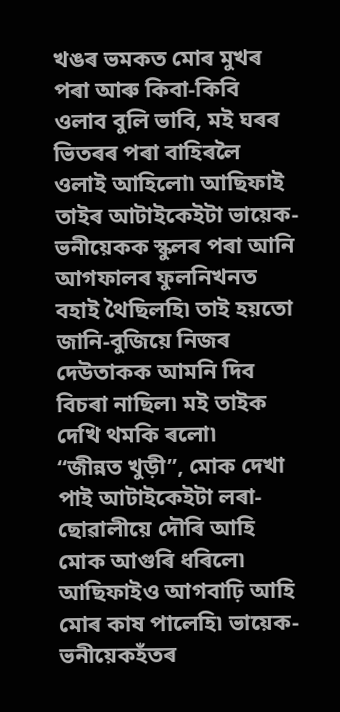খঙৰ ভমকত মোৰ মুখৰ পৰা আৰু কিবা-কিবি ওলাব বুলি ভাবি, মই ঘৰৰ ভিতৰৰ পৰা বাহিৰলৈ ওলাই আহিলো৷ আছিফাই তাইৰ আটাইকেইটা ভায়েক-ভনীয়েকক স্কুলৰ পৰা আনি আগফালৰ ফুলনিখনত বহাই থৈছিলহি৷ তাই হয়তো জানি-বুজিয়ে নিজৰ দেউতাকক আমনি দিব বিচৰা নাছিল৷ মই তাইক দেখি থমকি ৰলো৷
“জীন্নত খুড়ী”, মোক দেখা পাই আটাইকেইটা লৰা-ছোৱালীয়ে দৌৰি আহি মোক আগুৰি ধৰিলে৷ আছিফাইও আগবাঢ়ি আহি মোৰ কাষ পালেহি৷ ভায়েক-ভনীয়েকহঁতৰ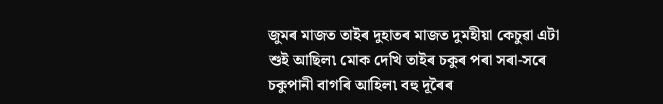জুমৰ মাজত তাইৰ দুহাতৰ মাজত দুমহীয়া কেচুৱা এটা শুই আছিল৷ মোক দেখি তাইৰ চকুৰ পৰা সৰা-সৰে চকুপানী বাগৰি আহিল৷ বহু দূৰৈৰ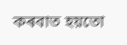কৰবাত হয়তো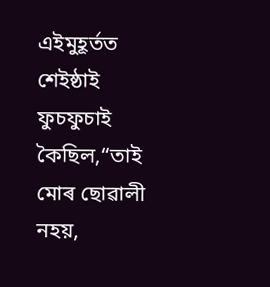এইমুহূৰ্তত শেইষ্ঠাই ফুচফুচাই কৈছিল,“তাই মোৰ ছোৱালী নহয়,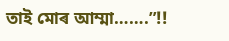তাই মোৰ আম্মা…….”!!